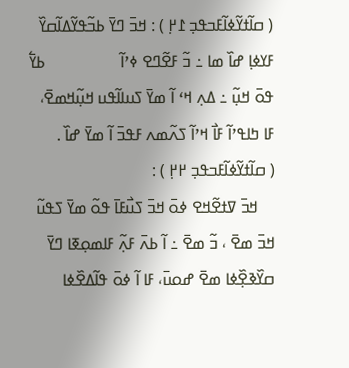( ߛߊ߬ߙߌ߬ߦߊ߬ߓߏߟߏ߲ ߁߂߲ ) : ߞߏ߫ ߣߌ߫ ߕߏ߬ߟߌ߬ߡߊ߬ߛߌ߰ ߓߌߦߊ߲ ߝߊ߰ ߘߊ ߸ ߏ߬ ߓߐ߬ߣߐ ߦߴߊ߬                  ߕߌ߱ ߟߋ߫ ߞߎ߲߬ ߸ ߡߍ߲ ߞߵ ߊ߬ ߘߌ߫ ߖߎߊߊ߬ߟߎ ߞߎ߲߬ߞߘߐ߫، ߓߊ ߤߊߟߴߊ߬ ߓߊ߯ ߞߴߊ߬ ߖߍ߬ߘߍ ߓߟߏ߫ ߊ߬ ߘߌ߫ ߝߊ߰ .
( ߛߊ߬ߙߌ߬ߦߊ߬ߓߏߟߏ߲ ߂߂߲ ) :
    ߞߏ߫ ߜߙߐ߬ߞߐ ߦߋ߫ ߞߏ߫ ߖߎ߯ߓߊ߫ ߟߋ߬ ߘߌ߫ ߖߟߎ߬ ߞߏ߫ ߘߐ߫ ، ߏ߬ ߘߐ߫ ߸ ߊ߬ ߕߍ߫ ߓߍ߲߬ ߓߊߘߋ߲ߧߊ ߣߌ߫ ߛߌ߰ߢߐ߲߰ߦߊ ߘߐ߫ ߝߋߎ߫، ߓߊ ߊ߬ ߦߋ߫ ߟߊ߬ߡߐ߰ߦߊ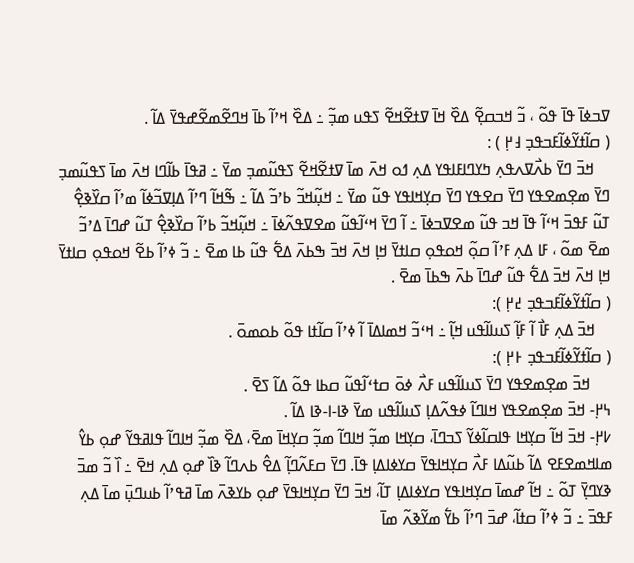ߜߏߦߊ߫ ߟߊ߫ ߟߋ߬ ، ߏ߬ ߞߏߛߐ߲߬ ߡߐ߰ ߞߊ߫ ߜߙߐ߬ߞߐ߬ ߖߟߎ ߘߏ߲߬ ߸ ߡߐ߰ ߞߴߊ߬ ߕߊ߫ ߞߣߐ߬ߘߐ߬ߝߟߌ߫ ߡߊ߬ .
( ߛߊ߬ߙߌ߬ߦߊ߬ߓߏߟߏ߲ ߃߂߲ ) :
    ߞߏ߫ ߣߌ߫ ߕߍ߯ߜߍߟߍ߲ ߤߌߣߊߓߊߟߌ ߡߍ߲ ߗߋ ߞߍ߫ ߘߊ߫ ߜߙߐ߬ߞߐ߬ ߖߟߎ߬ߘߏ߲ ߘߌ߫ ߸ ߥߟߊ߫ ߕߊ߬ߣߊ ߞߍ߫ ߘߊ߫ ߖߟߎ߬ߘߏ߲ ߣߌ߫ ߘߐ߲ߘߐߟߌ ߣߌ߫ ߛߐߟߌ ߣߌ߫ ߛߌ߲ߞߊߟߌ ߟߎ߬ ߘߌ߫ ߸ ߞߎ߲߬ߞߏ߬ ߕߴߏ߬ ߡߊ߬ ߸ ߒ߬ߞߊ߬ ߣߴߊ߬ ߡߊ߲ߜߏ߬ߦߊ߬ ߘߴߊ߬ ߛߌ߰ߢߐ߲߮ ߠߎ߬ ߓߟߏ߫ ߞߵߊ߬ ߟߊ߫ ߞߏ ߟߎ߬ ߘߐߜߏߦߊ߫ ߸ ߊ߬ ߣߌ߫ ߞߵߊ߬ߟߎ߬ ߘߐߜߟߍ߬ߦߊ߫ ߸ ߞߎ߲߬ߞߏ߬ ߕߴߊ߬ ߛߌ߰ߢߐ߲߮ ߠߎ߬ ߝߣߊ߫ ߡߴߏ߬ ߘߐ߫ ߘߋ߬ ، ߓߊ ߡߍ߲ ߓߴߊ߬ ߛߋ߲߬ ߞߋߟߋ߲ ߛߊߙߌ߫ ߞߊ߲ ߞߍ߫ ߞߏ߫ ߒߕߍ߫ ߡߐ߱ ߟߎ߬ ߕߊ ߘߐ߫ ߸ ߏ߬ ߦߴߊ߬ ߕߐ߬ ߞߋߟߋ߲ ߛߊߙߌ߫ ߞߊ߲ ߞߍ߫ ߞߏ߫ ߡߐ߱ ߟߎ߬ ߝߣߊ߫ ߕߍ߫ ߒߕߊ߫ ߘߐ߫ .
( ߛߊ߬ߙߌ߬ߦߊ߬ߓߏߟߏ߲ ߄߂߲ ):
    ߞߏ߫ ߡߍ߲ ߓߊ߯ ߊ߬ ߓߊ߲߬ ߖߎߊߊ߬ߟߎ ߞߊ߲߬ ߸ ߞߵߏ߬ ߞߘߊߡߊ߫ ߊ߬ ߦߴߊ߬ ߛߊ߬ߙߊ ߟߋ߬ ߕߋߘߋ߫ .
( ߛߊ߬ߙߌ߬ߦߊ߬ߓߏߟߏ߲ ߅߂߲ ):
     ߞߏ߫ ߘߐ߲ߘߐߟߌ ߣߌ߫ ߖߎߊߊ߬ߟߎ ߓߍ߯ ߦߋ߫ ߛߙߵߊ߬ߟߎ߬ ߛߕߊ ߟߋ߬ ߡߊ߬ ߖߐ߫ .
߆߂߲- ߞߏ߫ ߘߐ߲ߘߐߟߌ ߞߊߣߊ߬ ߦߟߍ߬ߡߊ߲ ߖߎߊߊ߬ߟߎ ߘߌ߫ ߢߊ-ߊ-ߢߊ ߡߊ߬ .
߇߂߲- ߞߏ߫ ߞߊ߬ ߛߌ߲ߞߊ ߟߊߛߊ߬ߦߌ߬ ߖߏߣߊ߫، ߛߌ߲ߞߊ ߘߏ߲߬ ߞߊߣߊ߬ ߘߏ߲߬ ߛߌ߲ߞߊ߫ ߘߐ߫، ߡߐ߰ ߘߏ߲߬ ߞߊߣߊ߬ ߟߊߥߟߌ߬ ߝߋ߲ ߕߌ߮ ߘߊߞߘߐߓߐ ߡߊ߬ ߕߎ߬ߡߊ ߓߍ߯ ߛߌ߲ߞߊߟߌ߫ ߛߌߦߊߡߊ߲ ߟߊ߫. ߣߌ߫ ߛߓߍ߬ߣߊ߲߬ ߡߐ߮ ߕߍߣߊ߬ ߢߊ߰ ߝߋ߲ ߡߍ߲ ߞߐ߫ ߸ ߊ߰ ߏ߬ ߘߏ߫ ߢߌߣߌ߲߫ ߠߋ߬ ߸ ߞߊ߬ ߝߘߊ߫ ߛߌ߲ߞߊߟߌ ߛߌߦߊߡߊ߲ ߠߊ߬، ߞߏ߫ ߣߌ߫ ߛߌ߲ߞߊߟߌ߫ ߝߋ߲ ߕߌߢߍ߫ ߘߊ߫ ߥߟߴߊ߬ ߕߎߣߎ߲߫ ߘߊ߫ ߡߍ߲ ߓߟߏ߫ ߸ ߏ߬ ߦߴߊ߬ ߛߙߊ߬، ߝߏ߫ ߣߴߊ߬ ߕߌ߱ ߘߌ߬ߢߍ߬ ߘߊ߫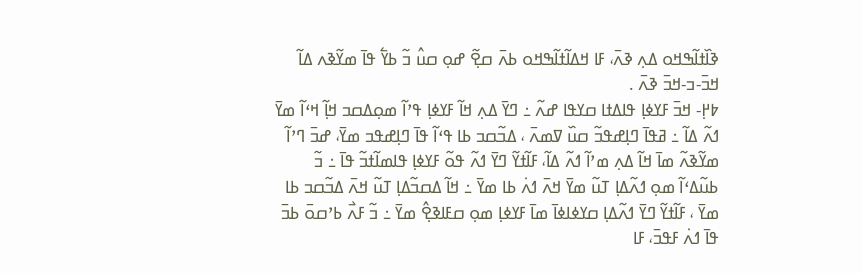ߢߊ߰ߙߊ߬ߒߞߋ ߡߍ߲ ߢߍ߫، ߓߊ ߞߡߊ߬ߙߊ߬ߒߞߋ ߕߍ߫ ߛߐ߲߬ ߝߋ߲ ߛߎ߮ ߏ߬ ߕߌ߱ ߟߊ߫ ߘߌ߬ߢߍ ߡߊ߬ ߞߏ߫-ߏ-ߞߏ߫ ߢߍ߫ .
߈߂߲- ߞߏ߫ ߓߌߦߊ߲ ߟߊߡߙߊ ߛߌߟߊ ߝߍ߬ ߸ ߣߌ߫ ߡߍ߲ ߞߊ߬ ߓߌߦߊ߲ ߟߴߊ߬ ߘߋ߲ߡߛߏ ߞߊ߲߬ ߞߵߊ߬ ߘߌ߫ ߗߍ߬ ߡߊ߬ ߸ ߥߟߊ߫ ߣߊ߲ߝߟߏ߬ ߛߎ߰ ߜߘߍ߫ ، ߡߏ߬ߛߏ ߕߊ ߟߵߊ߬ ߟߊ߫ ߣߊ߲ߝߟߏ ߘߌ߫، ߝߏ߫ ߣߴߊ߬ ߘߌ߬ߢߍ߬ ߘߊ߫ ߞߊ߬ ߡߍ߲ ߘߴߊ߬ ߗߍ߬ ߡߊ߬، ߓߊ߬ߙߌ߬ ߣߌ߫ ߗߍ߬ ߟߋ߬ ߓߌߦߊ߲ ߟߊߘߊ߬ߙߏ߬ ߟߊ߫ ߸ ߏ߬ ߕߎ߬ߡߵߊ߬ ߘߋ߲ ߗߍ߬ߡߊ߲ ߠߎ߬ ߘߌ߫ ߞߍ߫ ߗߍ߭ ߕߊ ߘߌ߫ ߸ ߞߊ߬ ߡߛߏ߬ߡߊ߲ ߠߎ߬ ߞߍ߫ ߡߏ߬ߛߏ ߕߊ ߘߌ߫ ، ߓߊ߬ߙߌ߬ ߣߌ߫ ߗߍ߬ߡߊ߲ ߛߌߦߊߦߊ߫ ߘߊ߫ ߓߌߦߊ߲ ߘߋ߲ ߛߓߊߢߐ߲߮ ߘߌ߫ ߸ ߏ߬ ߓߍ߯ ߕߴߛߋ߫ ߕߏ߫ ߟߊ߫ ߗߍ߭ ߓߟߏ߫، ߓߊ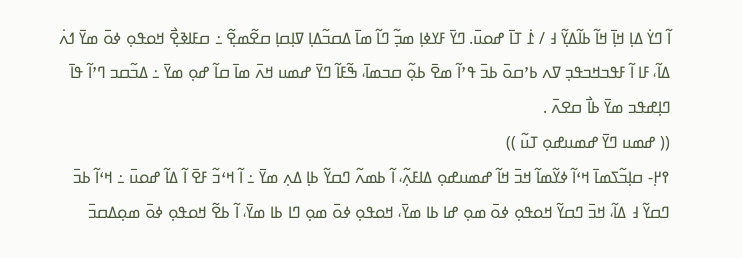ߊ߬ ߣߌ߭ ߡߊ߲ ߞߊ߲߫ ߞߊ߬ ߕߊ߬ߡߌ߲߬ ߃ / ߁߭ ߠߊ߫ ߝߋߎ߫. ߣߌ߫ ߓߌߦߊ߲ ߘߏ߲߬ ߣߊ߬ ߘߊ߫ ߡߛߏ߬ߡߊ߲ ߜߊ߲ߛߊ߲ ߛߐ߬ߘߐ߲߬ ߸ ߛߓߊߢߐ߲߯ ߞߋߟߋ߲ ߦߋ߫ ߘߌ߫ ߗߍ߭ ߡߊ߬، ߓߊ ߊ߬ ߓߟߏߞߏߟߏ߲ ߜߍ ߕߴߛߋ߫ ߕߏ߫ ߟߴߊ߬ ߘߐ߫ ߕߋ߲߬ ߛߏߘߊ߫، ߒ߬ߓߊ߬ ߣߌ߫ ߝߘߎ ߞߍ߫ ߘߊ߫ ߛߊ߬ ߝߋ߲ ߘߌ߫ ߸ ߡߏ߬ߛߏ ߣߴߊ߬ ߟߊ߫ ߣߊ߲ߝߟߏ ߘߌ߫ ߕߊ߯ ߛߐߍ߫ .
(( ߝߘߎ ߣߌ߫ ߝߘߎߝߋ߲ ߠߎ߬ ))
߉߂߲- ߛߊ߲ߏ߬ߖߘߊ߫ ߞߵߊ߬ ߦߌ߬ߘߊ߬ ߞߏ߫ ߞߊ߬ ߝߘߎߝߋ߲ ߡߊߓߍ߲߬، ߊ߬ ߕߘߍ߬ ߣߛߌ߬ ߕߊ߲ ߡߍ߲ ߘߌ߫ ߸ ߊ߬ ߞߵߏ߬ ߓߐ߫ ߊ߬ ߡߊ߬ ߝߋߎ߫ ߸ ߞߵߊ߬ ߕߏ߫ ߣߛߌ߬ ߃ ߡߊ߬، ߞߏ߫ ߣߛߌ߬ ߞߋߟߋ߲ ߦߋ߫ ߘߋ߲ ߝߊ ߕߊ ߘߌ߫، ߞߋߟߋ߲ ߦߋ߫ ߘߋ߲ ߣߊ ߕߊ ߘߌ߫، ߊ߬ ߕߐ߬ ߞߋߟߋ߲ ߦߋ߫ ߘߋ߲ߡߛߏ߫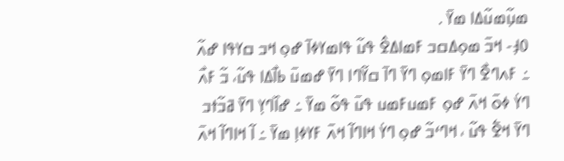ߘߎ߲߬ߘߎ߬ߡߊ ߘߌ߫ .
߀߃߲- ߞߏ߫ ߘߋ߲ߡߛߏ ߓߘߊߡߐ߮ ߟߎ߬ ߟߊߘߌߦߊ߫ ߝߋ߲ ߞߏ ߛߌߟߊ ߝߍ߬ ߸ ߓߍߣߐ߯ ߣߌ߫ ߓߊߘߋ߲ ߣߌ߫ ߣߊ߫ ߛߌ߬ߣߊ ߣߌ߫ ߝߘߎ߫ ߕߊ߯ߡߊ ߟߎ߬، ߏ߬ ߓߍ߯ ߣߌ߭ ߦߋ߫ ߞߍ߫ ߝߋ߲ ߓߘߎߓߘߎ ߟߎ߫ ߟߋ߬ ߘߌ߫ ߸ ߝߊ߰ߣߌ߲ ߣߌ߫ ߥߏ߬ߙߏ ߣߌ߫ ߞߐ߱ ߟߎ߬ ، ߞߣߵߏ߬ ߝߋ߲ ߣߌ߭ ߞߊߣߊ߬ ߞߍ߫ ߓߌߦߊ߲ ߘߌ߫ ߸ ߊ߬ ߞߊߣߊ߬ ߞߍ߫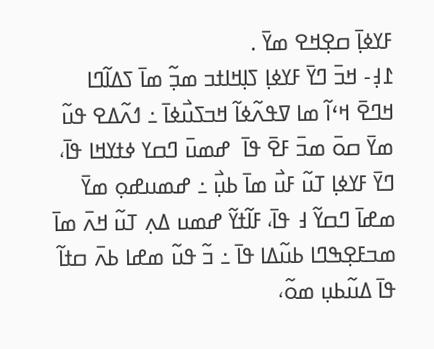ߓߌߦߊ߲߫ ߛߐ߲ߞߐ ߘߌ߫ .
߁߃߲- ߞߏ߫ ߣߌ߫ ߓߌߦߊ߲ ߖߊ߲ߞߊߙߏ ߘߏ߲߬ ߘߊ߫ ߖߡߊ߬ߣߊ ߞߣߐ߫ ߞߵߊ߬ ߘߊ ߜߟߍ߬ߦߊ߬ ߞߏߖߎ߯ߦߊ߫ ߸ ߗߍ߬ߡߐ ߟߎ߬ ߘߌ߫ ߛߋ߫ ߘߏ߫ ߓߐ߫ ߟߊ߫  ߝߘߎ߫ ߣߛߌ ߦߙߌߞߊ ߟߊ߫، ߣߌ߫ ߓߌߦߊ߲ ߠߎ߬ ߓߎ߯ ߘߊ߫ ߕߎ߲߯ ߸ ߝߘߎߝߋ߲ ߘߌ߫ ߘߝߊ߫ ߣߛߌ߬ ߃ ߟߊ߫، ߓߊ߬ߙߌ߬ ߝߘߎ ߡߍ߲ ߠߎ߬ ߞߍ߫ ߘߊ߫ ߘߏߓߐ߲ߒߣߊ ߕߎ߬ߡߊ ߟߊ߫ ߸ ߏ߬ ߟߎ߬ ߘߝߊ ߕߍ߫ ߛߙߊ߬ ߟߊ߫ ߡߎ߬ߕߎ߲ ߘߋ߬،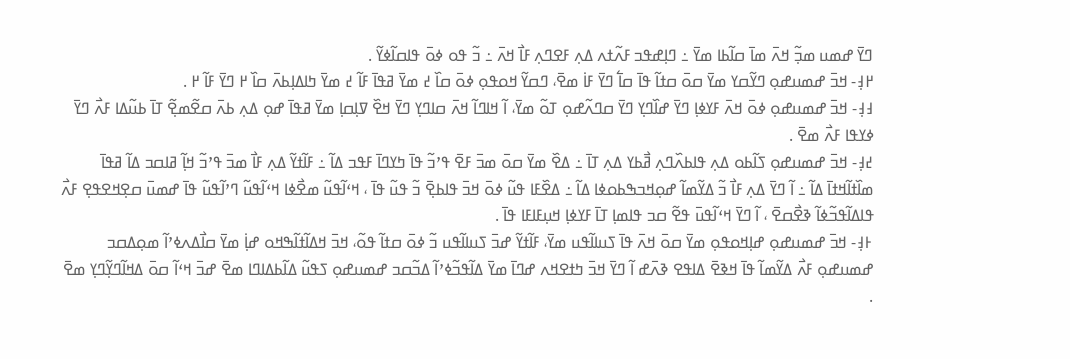ߣߌ߫ ߝߘߎ ߘߏ߲߬ ߞߍ߫ ߘߊ߫ ߛߊ߬ߕߊ ߘߌ߫ ߸ ߣߊ߲ߝߟߏ ߓߍ߬ߙߍ ߡߍ߲ ߓߐߣߍ߲ ߓߊ߯ ߞߍ߫ ߸ ߏ߬ ߟߋ ߦߋ߫ ߟߊߛߊ߬ߦߌ߬ .
߂߃߲- ߞߏ߫ ߝߘߎߝߋ߲ ߣߌ߬ߛߌ ߘߌ߫ ߛߋ߫ ߛߙߊ߬ ߟߊ߫ ߛߊ߱ ߣߌ߫ ߓߊ߭ ߘߐ߫، ߣߛߌ߬ ߞߋߟߋ߲ ߦߋ߫ ߛߊ߰ ߄ ߘߌ߫ ߥߟߊ߫ ߓߊ߬ ߄ ߘߌ߫ ߤߊߡߊ߲ߕߍ߫ ߛߊ߰ ߂ ߣߌ߫ ߓߊ߬ ߂ .
߃߃߲- ߞߏ߫ ߝߘߎߝߋ߲ ߦߋ߫ ߞߍ߫ ߓߌߦߊ߲ ߣߌ߫ ߝߊ߰ߣߌ߲ ߣߌ߫ ߛߣߍ߬ߝߋ߲ ߠߋ߬ ߘߌ߫، ߊ߬ ߞߊߣߊ߬ ߞߍ߫ ߛߊߣߌ߲ ߣߌ߫ ߞߐ߰ ߜߊ߲ߛߊ߲ ߘߌ߫ ߥߟߊ߫ ߝߋ߲ ߡߍ߲ ߕߍ߫ ߛߐ߬ߘߐ߲߬ ߠߊ߫ ߕߎ߬ߡߊ ߓߍ߯ ߣߌ߫ ߦߌߟߊ ߓߍ߯ ߘߐ߫ .
߄߃߲- ߞߏ߫ ߝߘߎߝߋ߲ ߖߊ߬ߕߋ ߡߍ߲ ߟߊߕߍ߰ߣߍ߲ ߥ߯ߕߌ ߡߍ߲ ߠߊ߫ ߸ ߡߐ߰ ߘߌ߫ ߛߋ߫ ߘߏ߫ ߓߐ߫ ߟߴߏ߬ ߟߊ߫ ߤߌߣߊ߫ ߓߟߏ ߡߊ߬ ߸ ߓߊ߬ߙߌ߬ ߡߍ߲ ߓߊ߯ ߘߏ߫ ߟߴߏ߬ ߞߊ߲߬ ߥߊߛߏ ߡߊ߬ ߥߟߊ߫ ߘߊ߰ߙߊ߬ߞߙߊ߫ ߡߊ߬ ߸ ߊ߬ ߣߌ߫ ߡߍ߲ ߓߊ߯ ߏ߬ ߡߌ߬ߘߊ߬ ߝߋ߲ߞߏߒߕߋߦߊ ߡߊ߬ ߸ ߡߐ߰ߓߊ ߟߎ߬ ߦߋ߫ ߞߏ߫ ߟߊߕߐ߲߫ ߏ߬ ߟߎ߬ ߟߊ߫ ، ߞߵߊ߬ߟߎ߬ ߘߐ߯ߦߊ ߞߵߊ߬ߟߎ߬ ߣߴߊ߬ߟߎ߬ ߟߊ߫ ߝߘߎ߫ ߛߐ߲ߞߐߟߐ߲ ߓߍ߯ ߟߊߡߊ߬ߟߏ߬ߦߊ߬ ߢߐ߯ߛߐ߫ ، ߊ߬ ߣߌ߫ ߞߵߊ߬ߟߎ߫ ߟߐ߬ ߛߏ ߟߊߘߊ߲ ߠߊ߫ ߓߌߦߊ߲ ߞߎ߲ߓߊߓߊ ߟߊ߫ .
߅߃߲- ߞߏ߫ ߝߘߎߝߋ߲ ߝߊ߲ߞߋߟߋ߲ ߘߌ߫ ߛߋ߫ ߞߍ߫ ߟߊ߫ ߖߎߊߊ߬ߟߎ ߘߌ߫، ߓߊ߬ߙߌ߬ ߝߏ߫ ߖߎߊߊ߬ߟߎ ߏ߬ ߦߋ߫ ߛߙߊ߬ ߟߋ߬، ߞߏ߫ ߞߡߊ߬ߙߊ߬ߒߞߋ ߝߊ߲߭ ߘߌ߫ ߛߊ߯ߡߍߦߴߊ߬ ߘߋ߲ߡߛߏ ߝߘߎߝߋ߲ ߓߍ߯ ߡߌ߬ߘߊ߬ ߟߊ߫ ߞߢߐ߫ ߡߊߟߐ ߢߍ߫ߝ ߊ߬ ߣߌ߫ ߞߏ߫ ߤߙߐߞߍ ߝߣߊ߫ ߘߌ߫ ߡߊ߬ߟߏ߬ߦߴߊ߬ ߡߏ߬ߛߏ ߝߘߎߝߋ߲ ߖߟߎ߬ ߡߊ߬ߕߡߊߣߊ ߘߐ߫ ߝߏ߫ ߞߵߊ߬ ߛߋ߫ ߡߞߊ߬ߣߌ߲߬ߣߌ߲ ߘߐ߫ .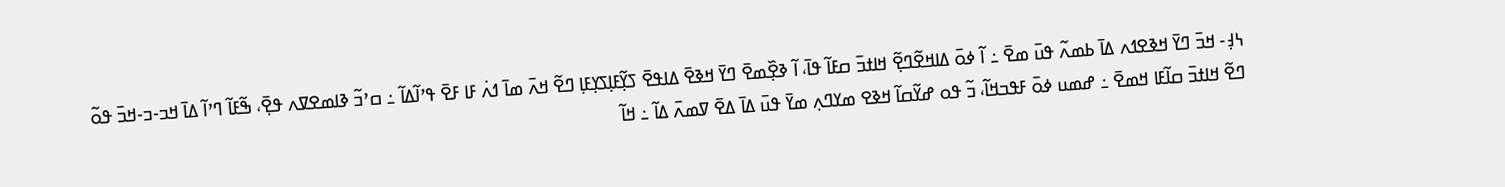߆߃߲- ߞߏ߫ ߣߌ߫ ߞߢߐߗߍ ߡߊ߫ ߕߘߍ߬ ߟߎ߫ ߘߐ߫ ߸ ߊ߬ ߦߋ߫ ߡߊߞߐ߬ߣߐ߲߬ ߞߊߙߏ߫ ߛߓߊ߬ ߟߊ߫، ߊ߬ ߢߐ߲߰ߘߐ߫ ߣߌ߫ ߞߢߐ߫ ߡߊߟߐ߫ ߖߌ߲߬ߓߊ߲ߖߌ߲ߓߊ߲ ߣߐ߬ ߞߍ߫ ߘߊ߫ ߗߍ߭ ߓߊ ߓߐ߫ ߟߴߊ߬ߡߊ߬ ߸ ߛߴߏ߬ ߢߊߘߐߜߍ ߟߐ߲߫، ߒ߬ߓߊ߬ ߣߴߊ߬ ߡߊ߫ ߞߏ-ߏ-ߞߏ߫ ߟߋ߬ ߣߐ߬ ߞߊߙߏ߫ ߛߊ߬ߓߊ ߞߘߐ߫ ߸ ߝߘߎ ߦߋ߫ ߓߟߏߞߊ߬، ߏ߬ ߟߋ ߝߌ߬ߛߊ߬ ߞߢߐ ߘߌߣߍ߲ ߘߌ߫ ߟߎ߫ ߡߊ߫ ߡߐ߫ ߜߘߍ߫ ߡߊ߬ ߸ ߞߊ߬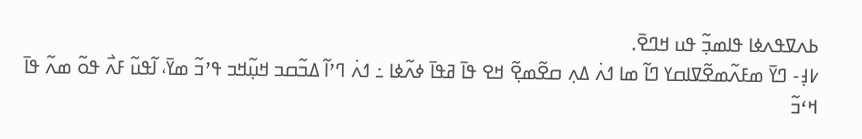ߕߍߜߟߍߦߊ ߟߊߘߏ߲߬ ߟߎ ߞߣߐ߫.
߇߃߲- ߣߌ߫ ߘߓߍ߬ߘߐ߬ߜߊߛߌ ߣߊ߬ ߘߊ ߗߍ߭ ߡߍ߲ ߛߐ߬ߘߐ߲߬ ߞߐ ߟߊ߫ ߥߟߊ߫ ߦߍ߬ߦߊ ߸ ߗߍ߭ ߣߴߊ߬ ߡߏ߬ߛߏ ߞߎ߲߬ߞߏ ߟߴߏ߬ ߘߌ߫، ߊ߬ߟߎ߬ ߓߍ߯ ߟߋ߬ ߘߍ߬ ߟߊ߫ ߞߵߏ߬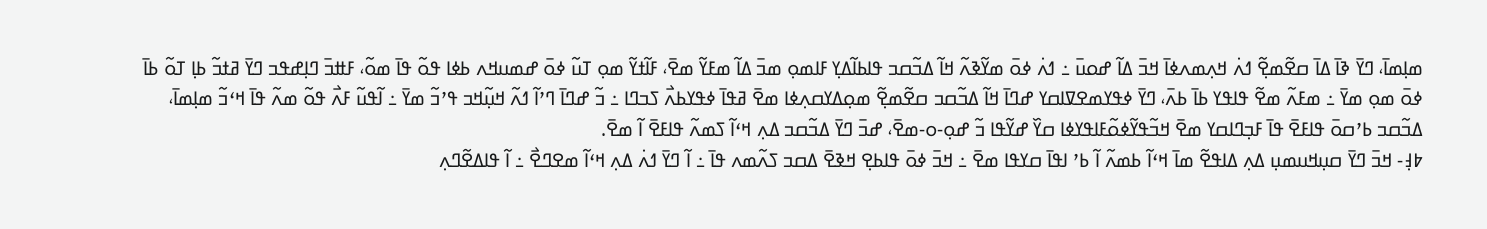ߘߊ߲ߘߊ߫، ߣߌ߫ ߢߊ߫ ߡߊ߫ ߛߐ߬ߘߐ߲߬ ߗߍ߭ ߞߍ߲ߘߍߦߊ߫ ߞߏ߫ ߡߊ߬ ߝߋߎ߫ ߸ ߗߍ߭ ߦߋ߫ ߘߌ߬ߢߍ߬ ߞߊ߬ ߡߏ߬ߛߏ ߟߊߕߊ߬ߡߌ߲ ߓߊߘߋ߲ ߘߏ߫ ߡߊ߬ ߘߓߌ߬ ߘߐ߫، ߓߊ߬ߙߌ߬ ߘߋ߲ ߠߎ߬ ߦߋ߫ ߝߘߎߞߍ ߕߦߊ ߟߋ߬ ߟߊ߫ ߘߋ߬، ߓߚߏ߫ ߣߊ߲ߝߟߏ ߣߌ߫ ߥߙߏ߬ ߕߊ߲ ߠߋ߬ ߕߊ߫ ߦߋ߫ ߘߋ߲ ߘߌ߫ ߸ ߘߓߍ߬ ߘߐ߬ ߟߊߟߌ ߕߊ߫ ߕߍ߫، ߣߌ߫ ߦߟߌߘߐߜߊߛߌ ߝߣߊ߫ ߞߊ߬ ߡߏ߬ߛߏ ߛߐ߬ߘߐ߲߬ ߘߋ߲ߡߌߛߍ߲ߦߊ ߘߐ߫ ߥߟߊ߫ ߦߟߌߕߍ߯ ߖߏߣߊ ߸ ߏ߬ ߝߣߊ߫ ߣߴߊ߬ ߗߍ߬ ߞߎ߲߬ߞߏ ߟߴߏ߬ ߘߌ߫ ߸ ߊ߬ߟߎ߬ ߓߍ߯ ߟߋ߬ ߘߍ߬ ߟߊ߫ ߞߵߏ߬ ߘߊ߲ߘߊ߫، ߡߏ߬ߛߏ ߕߴߛߋ߫ ߟߊߓߐ߫ ߟߊ߫ ߓߏ߲ߣߊߛߌ ߘߐ߫ ߞߏ߬ߟߌ߬ߦߋ߬ߓߊߟߌߦߊ ߛߌ߰ ߝߌ߬ߟߊ ߏ߬ ߝߋ߲-ߋ-ߘߐ߫، ߝߏ߫ ߣߌ߫ ߡߏ߬ߛߏ ߡߍ߲ ߞߵߊ߬ ߖߘߍ߬ ߟߊߓߐ߫ ߊ߬ ߘߐ߫.
߈߃߲- ߞߏ߫ ߣߌ߫ ߛߎ߲ߞߎߘߎ߲ ߡߍ߲ ߡߊߟߐ߬ ߘߊ߫ ߞߵߊ߬ ߕߘߍ߬ ߊ߬ ߕߴ ߊߟߊ߫ ߛߌߟߊ ߘߐ߫ ߸ ߞߏ߫ ߦߋ߫ ߟߊߕߐ߲ ߞߢߐ߫ ߡߛߏ ߖߍ߬ߘߍ ߟߊ߫ ߸ ߊ߬ ߣߌ߫ ߗߍ߭ ߡߍ߲ ߞߵߊ߬ ߘߐߣߐ߯ ߸ ߊ߬ ߟߊߡߐ߬ߣߍ߲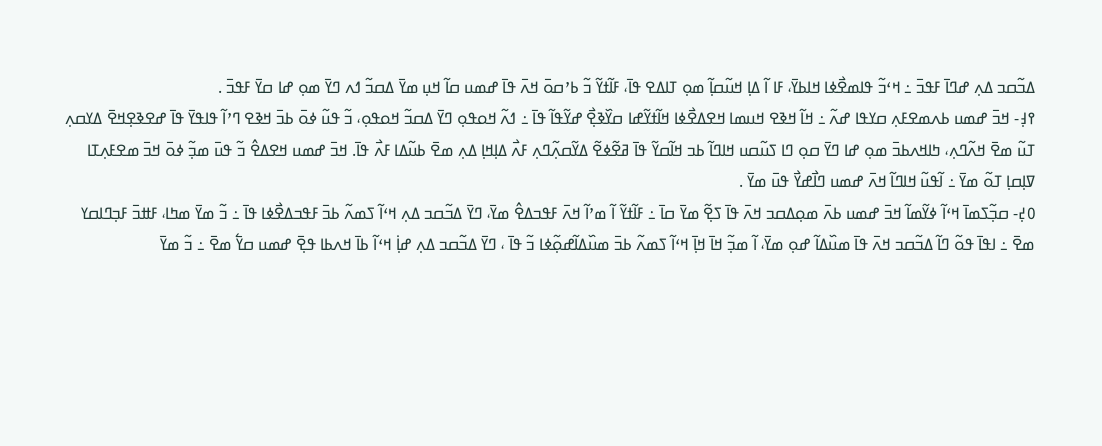ߡߏ߬ߛߏ ߡߍ߲ ߝߣߊ߫ ߓߟߏ߫ ߸ ߞߵߏ߬ ߟߊߘߐ߯ߦߊ ߞߊߕߌ߫، ߓߊ ߊ߬ ߡߊ߲ ߞߎ߬ߛߊ߲߬ ߘߋ߲ ߠߊߡߐ ߟߊ߫، ߓߊ߬ߙߌ߬ ߏ߬ ߕߴߛߋ߫ ߞߍ߫ ߟߊ߫ ߝߘߎ ߛߊ߬ ߞߎ߲ ߘߌ߫ ߡߛߏ߬ ߗߍ ߣߌ߫ ߘߋ߲ ߝߊ ߛߌ߫ ߓߟߏ߫ .
߉߃߲- ߞߏ߫ ߝߘߎ ߕߍߘߐߓߍ߲ ߛߌߟߊ ߝߍ߬ ߸ ߞߊ߬ ߞߢߐ ߞߎߘߊ ߞߐߡߐ߯ߦߊ ߞߊ߬ߙߌ߬ߝߊ ߛߌ߰ߢߐ߲߯ ߝߌ߬ߟߊ߬ ߟߊ߫ ߸ ߗߍ߬ ߞߋߟߋ߲ ߣߌ߫ ߡߛߏ߬ ߞߋߟߋ߲، ߏ߬ ߟߎ߬ ߦߋ߫ ߕߏ߫ ߞߢߐ ߣߴߊ߬ ߟߊߟߌ߫ ߟߊ߫ ߝߐߢߐ߲ߞߐ߫ ߡߌߛߍ߲ ߠߎ߬ ߘߐ߫ ߞߍ߬ߣߍ߲، ߤߊߞߍߕߏ߫ ߘߋ߲ ߝߊ ߣߌ߫ ߛߋ߲ ߣߊ ߖߎ߬ߛߎ ߞߊߣߊ߬ ߕߏ ߞߊ߬ߛߌ߬ ߟߊ߫ ߥߐ߬ߦߐ߬ ߡߌ߬ߛߍ߲߬ߣߍ߲ ߓߍ߯ ߡߊ߲ߞߊ߲ ߡߍ߲ ߘߐ߫ ߕߎ߬ߡߊ ߓߍ߯ ߟߊ߫. ߞߏ߫ ߝߘߎ ߞߐߡߐ߮ ߏ߬ ߟߎ߫ ߘߏ߲߬ ߦߋ߫ ߞߏ߫ ߘߐߓߍ߲ߠߊ ߜߊ߲ߛߊ߲ ߠߋ߬ ߘߌ߫ ߸ ߊ߬ߟߎ߬ ߞߊߣߊ߬ ߞߍ߫ ߝߘߎ ߣߊ߯ߝߌ߯ ߟߎ߫ ߘߌ߫ .
߀߄߲- ߛߏ߲߬ߖߘߊ߫ ߞߵߊ߬ ߦߌ߬ߘߊ߬ ߞߏ߫ ߝߘߎ ߕߍ߫ ߘߋ߲ߡߛߏ ߞߍ߫ ߟߊ߫ ߖߐ߲߬ ߘߌ߫ ߛߊ߫ ߸ ߓߊ߬ߙߌ߬ ߊ߬ ߘߴߊ߬ ߞߍ߫ ߓߟߏߡߐ߮ ߘߌ߫، ߣߌ߫ ߡߏ߬ߛߏ ߡߍ߲ ߞߵߊ߬ ߖߘߍ߬ ߕߏ߫ ߓߟߏߡߐ߯ߦߊ ߟߊ߫ ߸ ߏ߬ ߘߌ߫ ߘߤߊ، ߓߚߏ߫ ߓߏ߲ߣߊߛߌ ߘߐ߫ ߸ ߊߟߊ߫ ߟߋ߬ ߣߊ߬ ߡߏ߬ߛߏ ߞߍ߫ ߟߊ߫ ߘߎ߰ߡߊ߬ ߝߋ߲ ߘߌ߫، ߊ߬ ߘߏ߲߬ ߞߊ߫ ߞߊ߲߫ ߞߵߊ߬ ߖߘߍ߬ ߕߏ߫ ߘߎ߰ߡߊ߬ߝߋ߲߬ߦߊ ߏ߬ ߟߊ߫ ، ߣߌ߫ ߡߏ߬ߛߏ ߡߍ߲ ߝߊ߲߭ ߞߵߊ߬ ߕߊ߫ ߞߍߕߊ ߟߐ߲߫ ߝߘߎ ߛߌ߱ ߘߐ߫ ߸ ߏ߬ ߘߌ߫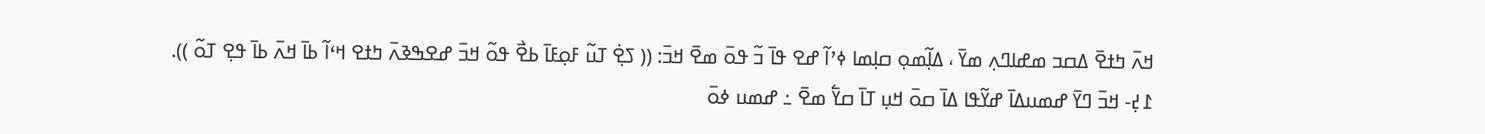ߞߍ߫ ߤߙߐ߫ ߡߛߏ ߘߝߊߣߍ߲ ߘߌ߫ ، ߡߊ߲߬ߘߋ߲ ߛߊ߲ߘߊ ߦߴߊ߬ ߝߐ ߟߊ߫ ߏ߬ ߟߋ߫ ߘߐ߫ ߞߏ߫: (( ߖߐ߲߭ ߠߎ߬ ߓߋ߲ߓߊ߫ ߕߐ߯ ߟߋ߬ ߞߏ߫ ߝߐߒߢߍ߫ ߤߙߐ ߞߵߊ߬ ߕߊ߫ ߞߍ߫ ߕߊ߫ ߟߐ߲ ߠߋ߬ )).
߁߄߲- ߞߏ߫ ߣߌ߫ ߝߘߎߡߊ߫ ߝߌ߬ߟߊ ߡߊ߫ ߛߋ߫ ߞߎ߲ ߠߊ߫ ߛߌ߱ ߘߐ߫ ߸ ߝߘߎ ߦߋ߫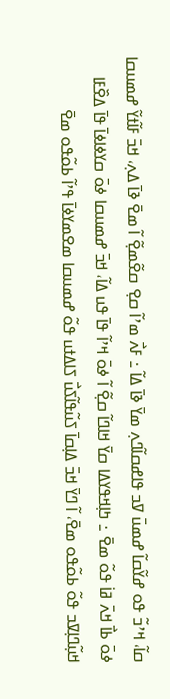ߛߊ߬، ߞߴߏ߬ ߟߋ ߝߌ߬ߛߊ߬ ߝߘߎ߫ ߜߏ ߟߊߝߛߊ߬ߣߍ߲ ߘߌ߫ ߢߊ߫ ߡߊ߬ ߸ ߓߍ߯ ߘߴߊ߬ ߛߐ߲ ߛߐ߬ߘߐ߲߬ ߊ߬ ߘߐ߫ ߢߊ߫ ߡߍ߲، ߞߏ߫ ߓߊ߬ߙߌ߬ ߝߘߎߛߊ ߦߋ߫ ߕߊ߯ ߞߍ߫ ߥߊ߭ ߟߋ߬ ߘߐ߫ ߸ ߤߊ߲ߞߟߌߡߊ ߛߌ߫ ߞߊߣߊ߬ ߛߐ߲߬ ߊ߬ ߦߋ߫ ߞߴߊ߬ ߟߊ߫ ߟߎ ߡߊ߬، ߞߏ߫ ߝߘߎߛߊ ߦߋ߫ ߛߌߦߊߦߊ߫ ߟߊ߫ ߡߐ߰ߓߊ ߞߎ߲߬ߣߊ߲ߜߏ ߟߋ߬ ߕߋ߬ߟߋ ߘߐ߫، ߊ߬ ߣߌ߫ ߞߏ߫ ߡߊ߲ߛߊ߫ ߖߎ߬ߟߊ߬ߖߎ߯ ߖߊߡߙߎ ߟߋ߬ ߝߘߎߛߊ ߘߐߘߌߦߊ߫ ߟߴߊ߬ ߕߋ߬ߟߋ ߘߐ߫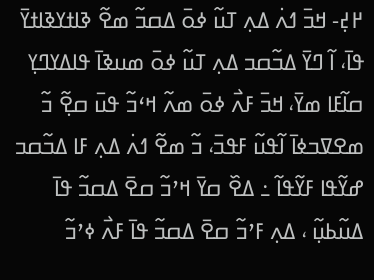߂߄߲- ߞߏ߫ ߗߍ߭ ߡߍ߲ ߠߎ߬ ߦߋ߫ ߡߛߏ߬ ߘߐ߬ ߢߊߙߌߢߊߙߌ߫ ߟߊ߫، ߊ߬ ߣߌ߫ ߡߏ߬ߛߏ ߡߍ߲ ߠߎ߬ ߦߋ߫ ߘߎߢߊ߫ ߟߊߡߌߣߌ߲ ߛߊ߬ߓߊ ߘߌ߫، ߞߏ߫ ߓߍ߯ ߦߋ߫ ߘߍ߬ ߞߵߏ߬ ߟߎ߫ ߛߐ߲߬ ߏ߬ ߘߐߜߏߦߊ߫ ߊ߬ߟߎ߬ ߓߟߏ߫، ߏ߬ ߘߐ߬ ߗߍ߭ ߡߍ߲ ߓߊ ߡߏ߬ߛߏ ߝߌ߬ߟߊ ߓߌ߬ߟߊ߬ ߸ ߡߐ߰ ߛߌ߫ ߞߴߏ߬ ߛߐ߫ ߡߛߏ߬ ߟߊ߫ ߡߎ߬ߕߎ߲߬ ، ߡߍ߲ ߓߴߏ߬ ߛߐ߫ ߡߛߏ߬ ߟߊ߫ ߓߍ߯ ߦߴߏ߬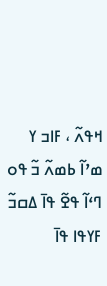ߞߟߍ߬ ، ߓߊߏ ߌ ߘߴߊ߬ ߕߘߍ߬ ߏ߬ ߟߋ ߣߵߊ߬ ߟߐ߬ ߟߊ߫ ߡߛߏ߬ ߓߌߟߊ ߟߊ߫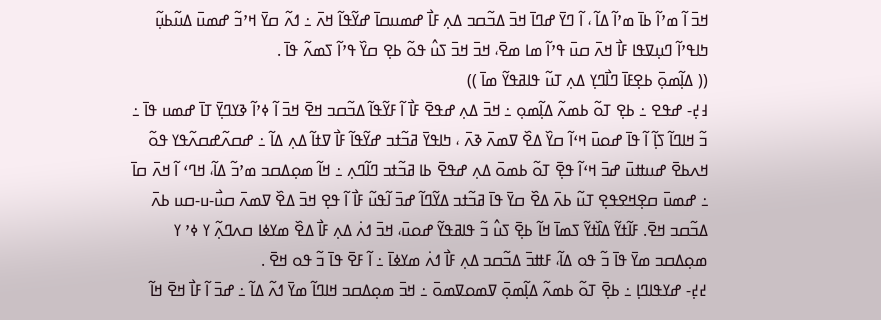ߞߏ߫ ߊ߬ ߘߴߊ߬ ߕߊ߫ ߘߴߊ߬ ߡߊ߬ ، ߊ߬ ߣߌ߫ ߝߣߊ߫ ߞߏ߫ ߡߏ߬ߛߏ ߡߍ߲ ߓߊ߯ ߝߘߎߛߊ߫ ߝߌ߬ߟߊ߬ ߞߍ߫ ߸ ߗߍ߬ ߛߌ߫ ߞߴߏ߬ ߝߘߎ߫ ߡߎ߬ߕߎ߲߬ ߤߊߟߴߊ߬ ߣߎ߲ߜߟߊ ߓߊ߯ ߞߍ߫ ߛߎ߫ ߟߴߊ߬ ߘߊ ߘߐ߫، ߞߏ߫ ߞߏ߫ ߖߎ߮ ߟߋ߬ ߕߐ߲ ߛߌ߰ ߟߴߊ߬ ߖߘߍ߬ ߟߊ߫ .
(( ߡߊ߲߬ߘߋ߲߫ ߕߐ߲ߓߊ߫ ߣߊ߯ߣߌ߲ ߡߍ߲ ߠߎ߬ ߟߊߥߟߌ߬ ߘߊ߫ ))
߃߄߲- ߝߟߐ ߸ ߕߐ߲ ߠߋ߬ ߕߘߍ߬ ߡߊ߲߬ߘߋ߲ ߸ ߞߏ߫ ߡߍ߲ ߝߟߐ߫ ߓߊ߯ ߊ߬ ߓߌ߬ߟߊ߬ ߡߏ߬ߛߏ ߞߐ߫ ߞߏ߫ ߊ߬ ߦߴߊ߬ ߢߌߣߌ߲߫ ߠߊ߫ ߝߘߎ ߟߊ߫ ߸ ߏ߬ ߞߊߣߊ߬ ߖߊ߲߬ ߊ߬ ߟߊ߫ ߝߋߎ߫ ߞߵߊ߬ ߛߌ߰ ߡߐ߰ ߜߘߍ߫ ߢߍ߫ ، ߤߊߟߌ߫ ߥߏ߬ߙߏ ߝߌ߬ߟߊ߬ ߓߊ߯ ߜߙߊ߬ ߡߍ߲ ߡߊ߬ ߸ ߝߛߍ߬ߝߛߍ߬ߟߌ ߟߋ߬ ߞߍߕߐ߫ ߝߎߚߎ߫ ߝߏ߫ ߞߵߊ߬ ߟߐ߲߫ ߠߋ߬ ߕߘߋ߫ ߡߍ߲ ߝߟߐ߫ ߕߊ ߥߏ߬ߙߏ ߣߊ߬ߣߍ߲ ߸ ߞߊ߬ ߘߋ߲ߡߛߏ ߘߴߏ߬ ߡߊ߬، ߞߣߵ ߊ߬ ߞߍ߫ ߛߊ߫ ߸ ߝߘߎ߫ ߛߐ߲ߞߐߟߐ߲ ߠߎ߬ ߕߍ߫ ߡߐ߰ ߛߌ߫ ߟߊ߫ ߥߏ߬ߙߏ ߡߌ߬ߣߊ߬ ߝߏ߫ ߊ߬ߟߎ߬ ߓߊ߯ ߊ߬ ߟߐ߲ ߞߏ߫ ߡߐ߰ ߜߘߍ߫ ߛߎ߯-ߎ-ߛߎ ߕߍ߫ ߡߏ߬ߛߏ ߞߐ߫. ߓߊ߬ߙߌ߬ ߡߊ߰ߙߌ߬ ߖߘߊ߫ ߞߊ߬ ߕߐ߲߫ ߖߎ߮ ߏ߬ ߟߊߥߟߌ߬ ߝߋߎ߫، ߞߏ߫ ߗߍ߭ ߡߍ߲ ߓߊ߯ ߡߐ߰ ߘߌߦߊ ߛߍߣߍ߲߬ ߌ ߦߴ ߌ ߘߋ߲ߡߛߏ ߘߌ߫ ߟߊ߫ ߏ߬ ߟߋ ߡߊ߬، ߓߚߏ߫ ߡߏ߬ߛߏ ߡߍ߲ ߓߊ߯ ߗߍ߭ ߘߌߦߊ߫ ߸ ߊ߬ ߓߐ߫ ߟߊ߫ ߏ߬ ߟߋ ߞߐ߫ .
߄߄߲- ߝߌߟߊߣߊ߲ ߸ ߕߐ߲߫ ߠߋ߬ ߕߘߍ߬ ߡߊ߲߬ߘߋ߲߫ ߜߘߋߜߘߋ߫ ߸ ߞߏ߫ ߘߋ߲ߡߛߏ ߞߊߣߊ߬ ߘߌ߫ ߗߍ߬ ߡߊ߬ ߸ ߝߏ߫ ߊ߬ ߓߊ߯ ߞߐ߫ ߞߊ߬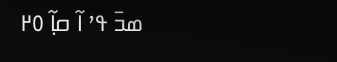ߘߏ߫ ߟߴ ߊ߬ ߛߊ߲߬ ߀߂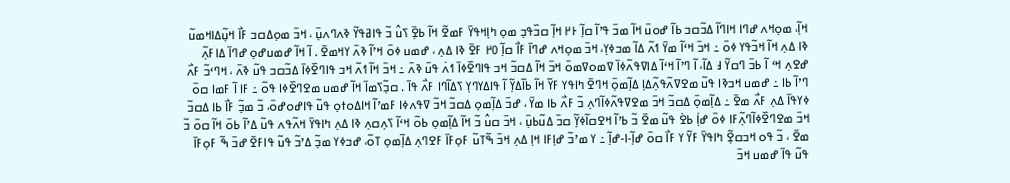ߞߊ߲߬، ߘߋ߲ߞߍ ߝߣߊ ߞߊߣߊ߬ ߡߏ߬ߛߏ ߕߊ߬ ߝߋߎ߫ ߞߊ߬ ߘߏ߫ ߟߴߊ߬ ߛߊ߲߬ ߅߂ ߞߊ߲߬ ߛߏ߰ߟߏ߲ ߘߋ߲ ߤߊ߲ߞߟߌ߫ ߓߘߐ߬ ߞߊ߬ ߕߐ߲߫ ߖߎ߮ ߏ߬ ߟߊߥߟߌ߬ ߢߍߣߍߎ߲߫ ، ߞߏ߫ ߘߋ߲ߡߛߏ ߓߊ߯ ߞߎ߲߬ߡߊߞߘߎ߬ ߢߊ ߡߍ߲ ߞߊ߬ ߞߏ߬ߟߌ ߦߋ߫ ߸ ߞߏ߫ ߞߵߊ߬ ߘߌ߫ ߗߍ߬ ߡߊ߬ ߘߏߦߌ߲، ߞߏ߫ ߘߋ߲ߞߍ ߝߣߊ߫ ߓߊ߯ ߛߊ߲߬ ߀߂ ߓߐ߫ ߢߊ ߡߍ߲ ، ߝߘߎ ߦߋ߫ ߞߴߊ߬ ߢߍ߫ ߌߞߘߐ߫ . ߊ߬ ߞߊ߬ ߝߘߎߝߋ߲ ߝߣߊ߫ ߡߊߓߍ߲߬ ߝߐߍ߲ ߞߵ ߊ߬ ߕߏ߫ ߣߛߌ߬ ߃ ߡߊ߬، ߊ߬ ߣߴߊ߬ ߞߵߊ߬ ߡߊߜߟߍ߬ߦߊ߫ ߜߘߋߜߘߋ߫ ߞߏ߫ ߞߊ߬ ߡߛߏ߬ ߞߏ ߟߊߣߐ߰ߦߊ߫ ߗߍ߭ ߟߎ߫ ߢߍ߫ ߸ ߞߏ߫ ߞߊ߬ ߗߍ߬ ߞߏ ߟߊߣߐ߰ߦߊ߫ ߡߏ߬ߛߏ ߟߎ߬ ߢߍ߫ ، ߞߣߵߏ߬ ߓߍ߯ ߣߴߊ߬ ߕߊ ߸ ߝߘߎ ߞߏߢߊ ߟߎ߬ ߘߐߜߍ߬ߟߍ߲߬ߡߊ߲ ߡߊ߲߬ߘߋ߲߫ ߞߣߐ߫ ߤߊߟߌ ߓߌ߬ ߞߊ߬ ߕߊ߬ߡߌ߲߬ ߊ߬ ߟߊߡߌߣߌ߲ ߖߡߊ߬ߣߊ ߓߍ߯ ߟߊ߫ . ߛߏ߲߬ߖߘߊ߫ ߞߊ߬ ߝߘߎ ߘߐߣߐ߰ߦߊ ߟߋ߬ ߸ ߓߊ ߊ߬ ߓߘߊ ߛߋ߫ ߦߌߟߊ߫ ߡߍ߲ ߓߍ߯ ߘߐ߫ ߸ ߡߊ߲߬ߘߋ߲߫ ߡߛߏ߬ ߞߏ߫ ߘߐߜߟߍ߬ߦߊ߬ߣߍ߲ ߏ߬ ߓߍ߯ ߕߊ ߘߌ߫ ، ߝߏ߫ ߡߊ߲߬ߘߋ߲ ߡߛߏ߬ ߞߏ߬ ߜߟߍߦߊ ߓߘߴߊ߬ ߞߊߡߋߙߋ߲ ߟߎ߬ ߟߊߝߋߝߋ߫، ߏ߬ ߘߏ߲߬ ߓߊ߯ ߕߊ ߡߛߏ߬ ߞߏ߫ ߘߐߣߐ߰ߦߊ߬ߣߍ߲߬ߓߊ ߦߋ߫ ߝߊ߲߭ ߕߐ߭ ߟߎ߬ ߘߐ߫ ߏ߬ ߕߴߊ߬ ߞߐߛߊ߬ߦߌ߲߬ ߛߏ߫ ߡߎ߬ߕߎ߲߫ ، ߞߏ߫ ߛߎ߮ ߏ߬ ߞߊ߬ ߡߊ߲߬ߘߋ߲ ߕߋ߬ ߞߵߊ߬ ߖߍ߲ߛߍ߲ ߢߊ ߡߍ߲ ߤߊߟߌ߫ ߞߍ߬ߟߍ ߟߎ߬ ߡߴߊ߬ ߕߋ߫ ߞߊ߬ ߛߋ߫ ߏ߬ ߘߐ߫ ، ߏ߬ ߟߋ ߞߏߛߐ߲߬ ߤߊߟߌ߫ ߓߌ߬ ߌ ߓߊ߯ ߛߋ߫ ߝߊ߲߬-ߊ-ߝߊ߲߬ ߸ ߌ ߘߴߏ߬ ߝߊ߲ߓߊ ߞߊ߲ ߡߍ߲ ߞߏ߫ ߒ߬ߠߎ߬ ߓߋ߲ߓߊ߫ ߓߐߣߍ߲ ߡߊ߲߬ߘߋ߲ ߠߋ߬، ߝߏߦߌ ߘߏ߲߬ ߡߴߏ߬ ߟߎ߬ ߟߊߓߐ߫ ߝߏ߫ ߒ߬ ߓߋ߲ߓߊ߫ ߟߎ߬ ߟߊ߫ ߝߘߎ ߞߏ߫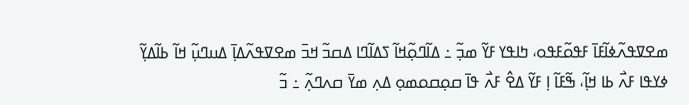ߘߐߜߟߍ߬ߦߊ߬ߓߊ߫ ߓߟߋ߬ߓߟߋ، ߤߊߟߌ ߓߌ߬ ߘߏ߲߬ ߸ ߡߊ߬ߣߋ߲߬ߞߊ߬ ߖߡߊ߬ߣߊ ߡߛߏ߬ ߞߏ߫ ߘߐߜߟߍ߬ߡߊ߲߫ ߡߎߣߎ߲߬ ߞߊ߬ ߕߊ߬ߡߌ߲߬ ߦߌߟߊ ߓߍ߯ ߕߊ ߞߊ߲߬، ߒ߬ߓߊ߬ ߊ߲ ߓߌ߬ ߡߐ߮ ߓߍ߯ ߟߊ߫ ߛߋ߲ߛߋߘߋ߲ ߡߍ߲ ߘߌ߫ ߛߍߣߍ߲߬ ߸ ߏ߬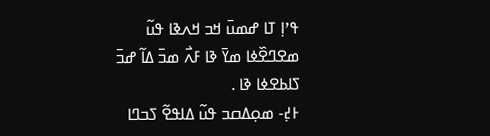ߟߴߊ߲ ߠߊ ߝߘߎ߫ ߞߏ ߞߍߢߊ ߟߎ߬ ߘߐߣߐ߰ߦߊ ߘߌ߫ ߢߊ ߓߍ߯ ߘߏ߫ ߡߊ߬ ߝߏ߫ ߖߊߕߐߦߊ ߢߊ .
߅߄߲- ߘߋ߲ߡߛߏ ߟߎ߬ ߡߊߟߐ߬ ߖߏߣߊ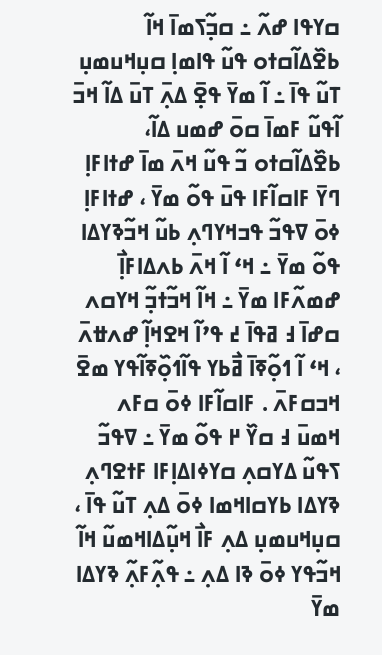ߛߌߟߊ ߝߍ߬ ߸ ߛߏ߲߬ߖߘߊ߫ ߞߊ߬ ߕߐ߰ߡߊ߬ߛߙߋ ߟߎ߬ ߟߊߘߊ߲ ߛߎ߲ߞߎߘߎ߲ ߠߎ߬ ߟߊ߫ ߸ ߊ߬ ߘߌ߫ ߟߐ߲߫ ߡߍ߲߫ ߠߎ߫ ߡߊ߬ ߞߏ߫ ߊ߬ߟߎ߬ ߓߘߊ߫ ߛߋ߫ ߝߘߎ ߡߊ߬،  ߕߐ߰ߡߊ߬ߛߙߋ ߏ߬ ߟߎ߬ ߞߍ߫ ߘߊ߫ ߝߙߊߓߊ߲ ߣߌ߫ ߓߊߛߊ߬ߓߊ ߟߎ߫ ߟߋ߬ ߘߌ߫ ، ߝߙߊߓߊ߲ ߦߋ߫ ߜߟߏ߬ ߟߏߞߌߣߍ߲ ߕߎ߬ ߞߏ߬ߢߌߡߊ ߟߋ߬ ߘߌ߫ ߸ ߞߵ ߊ߬ ߞߍ߫ ߕߍߡߊߓߊ߲߯ ߝߘߍ߬ߓߊ ߘߌ߫ ߸ ߞߊ߬ ߞߏ߬ߙߏ߲߬ ߞߌߛߍ ߛߝߊ߫ ߃ ߥߟߊ߫ ߄ ߟߴߊ߬ ߞߐߞߊ߲߬ ߝߍߚߍ߫ ، ߞߵ ߊ߬ ߗߋ߲߬ߧߊ߫ ߥ߯ߕߌ ߟߊ߬ߗߋ߲߰ߧߊ߬ߟߌ ߘߐ߫ ߞߏߛߓߍ߫ . ߓߊߛߊ߬ߓߊ ߦߋ߫ ߛߓߍ ߞߘߎ߫ ߃ ߛߌ߰ ߂ ߟߋ߬ ߘߌ߫ ߸ ߜߟߏ߬ ߖߟߎ߬ ߡߌߛߍ߲ ߛߌߦߊߡߊ߲ߓߊ ߓߙߐߣߍ߲ ߢߌߡߊ ߕߌߛߊߞߘߊ ߦߋ߫ ߡߍ߲ ߠߎ߬ ߟߊ߫ ، ߛߎ߲ߞߎߘߎ߲ ߡߍ߲ ߓߊ߯ ߞߎ߲߬ߡߊߞߘߎ߬ ߞߊ߬ ߞߏ߬ߟߌ ߦߋ߫ ߢߊ ߡߍ߲ ߸ ߟߍ߲߬ߓߍ߲߬ ߢߌߡߊ ߘߌ߫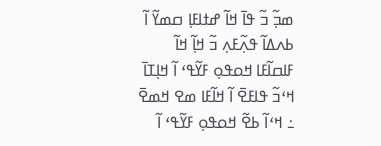ߘߏ߲߬ ߏ߬ ߟߊ߫ ߞߊ߬ ߝߙߊߓߊ߲ ߛߘߌ߬ ߊ߬ ߕߍߡߊ߬ ߟߍ߲߬ߓߍ߲ ߏ߬ ߞߊ߲߬ ߞߊ߬ ߓߊߛߊ߬ߓߊ ߞߋߟߋ߲ ߓߌ߬ߟߵ ߊ߬ ߞߊ߲ߠߊ߫ ߞߵߏ߬ ߟߊߓߐ߫ ߊ߬ ߞߊ߬ߓߊ ߘߐ ߞߘߐ߫ ߸ ߞߵߊ߬ ߕߐ߬ ߞߋߟߋ߲ ߓߌ߬ߟߵ ߊ߬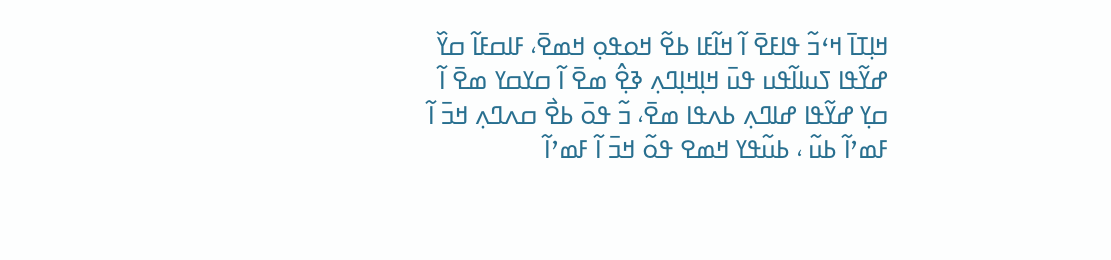ߞߊ߲ߠߊ߫ ߞߵߏ߬ ߟߊߓߐ߫ ߊ߬ ߞߊ߬ߓߊ ߕߐ߬ ߞߋߟߋ߲ ߞߘߐ߫، ߓߊߛߓߊ߬ ߛߌ߰ ߝߌ߬ߟߊ ߖߎߊߊ߬ߟߎ ߟߎ߫ ߞߊ߲ߞߊ߲ߣߍ߲ ߢߐ߲߮ ߘߐ߫ ߊ߬ ߛߌߛߌ ߘߐ߫ ߊ߬ ߛߌ߲ ߝߌ߬ߟߊ ߝߊߣߍ߲ ߕߍߟߊ ߘߐ߫، ߏ߬ ߟߋ߫ ߕߐ߯ ߛߍߣߍ߲ ߞߏ߫ ߊ߬ ߓߘߴߊ߬ ߕߎ߬ ، ߕߎ߬ߟߌ ߞߘߐ ߟߋ߬ ߞߏ߫ ߊ߬ ߓߘߴߊ߬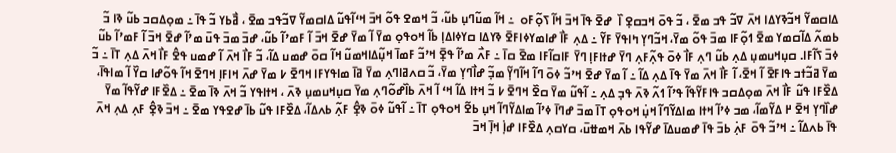ߡߊߛߘߌ߬ ߞߏ߬ߢߌߡߊ ߞߍ߫ ߜߏ߬ ߟߏ ߘߐ߫ ، ߏ߬ ߟߋ߫ ߞߏߛߐ߲ ߊ߰  ߝߐ߫ ߟߊ߫ ߞߏ߫ ߞߊ߬ ߖߋ߲߬ߓߋ  ߸ ߞߊ߬ ߘߎ߬ߣߎ߲ ߕߎ߬، ߏ߬ ߞߘߐ ߟߋ߬ ߞߏ߫ ߞߵߊ߬ߟߎ߬ ߡߊߛߘߌ߬ ߜߏ߬ߟߏ ߘߐ߫ ، ߥ߯ߕߌ ߏ߬ ߟߊ߫ ߸ ߘߋ߲ߡߛߏ ߕߎ߬ ߢߊ ߏ߬ ߕߘߍ߬ ߡߊ߬ߛߘߌ ߘߐ߫ ߗߋ߲߬ߓߊ ߘߏ߫ ߟߋ߬ ߘߌ߫، ߞߏ߬ߣߌ߲ ߤߊߟߌ߫ ߓߌ߬ ߸ ߡߍ߲ ߓߊ߯ ߝߊߘߌߦߊߓߐ߫ ߢߌߡߊ ߛߌߦߊߡߊ߲ ߕߊ߬ ߞߋߟߋ߲ ߘߌ߫ ߊ߬ ߘߌ߫ ߝߐ߫ ߞߏ߫ ߊ߬ ߓߘߴߊ߬ ߕߎ߬، ߝߏ߫ ߘߏ߫ ߟߎ߫ ߘߴߊ߬ ߝߐ߫ ߞߏ߫ ߊ߬ ߓߘߴߊ߬ ߕߎ߬ ߦߏ߫ ߖߊ߬ߓߊ. ߛߎ߲ߞߎߘߎ߲ ߡߍ߲ ߕߎ߬ ߣߍ߲ ߓߊ߯ ߦߋ߫ ߟߍ߲߬ߓߍ߲ ߣߌ߫ ߝߙߊߓߊ߲ ߣߌ߫ ߓߊߛߊ߬ߓߊ ߘߐ߫ ߛߊ߫ ߸ ߓߍ߯ ߘߴߊ߬ ߟߐ߲߫ ߞߴߏ߬ ߓߘߊ߫ ߞߎ߲߬ߡߊߞߘߎ߬ ߞߊ߬ ߛߋ߫ ߝߘߎ ߡߊ߬، ߏ߬ ߓߊ߯ ߞߍ߫ ߊ߬ ߝߘߎ ߟߐ߮ ߓߊ߯ ߞߍ߫ ߡߍ߲ ߠߊ߫ ߸ ߏ߬ ߘߌ߫ ߥߏ߬ߙߏ ߟߊߓߐ߫ ߊ߬ ߞߐ߫، ߊ߬ ߓߊ߯ ߞߍ߫ ߘߌ߫ ߟߊ߫ ߡߍ߲ ߡߊ߬ ߸ ߊ߬ ߘߌ߫ ߝߐ߫ ߞߴߏ߬ ߦߋ߫ ߣߊ߬ ߞߊ߬ߣߌ߲߬ ߘߏ߲߬ ߝߊ߯ߣߌ߲ ߘߌ߫، ߏ߬ ߛߍߥߊߣߍ߲ ߘߌ߫ ߥߊ߫ ߘߊߟߌߓߊ ߞߣߐ߫ ߇ ߘߌ߫ ߝߍ߫ ߞߊߓߊ߲ ߞߣߐ߫ ߞߊ߬ ߟߋ߬ߝߊ ߛߌ߰ ߊ߬ ߘߊߟߊ߫، ߡߐ߰ߓߊ ߟߎ߬ ߓߊ߯ ߞߍ߫ ߘߋ߲ߡߛߏ ߟߊߓߌ߬ߟߊ߬ ߟߴߊ߬ ߗߍ߬ ߢߍ߫ ߟߏ߲ ߡߍ߲ ߸ ߊ߬ߟߎ߬ ߘߌ߫ ߛߐ߰ ߞߣߐ߫ ߇ ߏ߬ ߞߙߊ ߡߊ߬ ߞߵ ߊ߬ ߞߍ߫ ߕߊ߰ߝߋ߬ߣߍ߲ ߘߌ߫ ߛߎ߲ߞߎߘߎ߲ ߢߍ߫ ، ߞߙߊߟߌ ߏ߬ ߞߍ߫ ߢߊ߫ ߘߐ߫ ߸ ߡߐ߰ߓߊ ߝߌ߬ߟߊ߬ ߘߌ߫ ߝߊ߰ߣߌ߲ ߞߐ߫ ߂ ߡߌ߬ߘߊ߬، ߘߏ ߦߴߊ߬ ߞߙߊ ߘߊߡߌ߬ߣߊ߬ ߞߎ߲߭ ߞߋߟߋ߲ ߠߊ߫ ߘߏ߫ ߝߣߊ߫ ߦߴߊ߬ ߘߊߡߌ߬ߣߊ߬ ߞߎ߲ ߕߐ߬ ߞߋߟߋ߲ ߠߊ߫ ߸ ߊ߬ߟߎ߬ ߦߋ߫ ߢߐ߲߮ ߓߍ߲߬ ߕߍߡߊ߬، ߡߐ߰ߓߊ ߟߎ߬ ߕߊ߫ ߝߐߟߌ ߘߐ߫ ߸ ߞߏ߫ ߢߐ߲߮ ߓߍ߲ ߡߍ߲ ߞߍ߫ ߟߊ߫ ߕߍߡߊ߬ ߸ ߞߴߏ߬ ߟߋ߫ ߓߍ߲߭ ߕߏ߫ ߟߊ߫ ߝߘߎߡߊ߫ ߝߌ߬ߟߊ ߕߍ߫ ߞߘߚߎ߫، ߛߌߛߍ߲ ߡߐ߰ߓߊ ߝߊ߲߭ ߞߊ߲߫ ߞߏ߫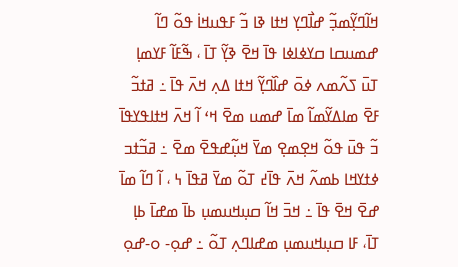ߞߊ߬ߣߌ߲߬ߘߏ߲߬ ߝߊ߯ߣߌ߲ ߞߙߊ ߢߊ ߏ߬ ߓߟߎߞߊ߭ ߟߋ߬ ߣߊ߬ ߝߘߎߛߊ ߛߌߦߊߦߊ ߟߊ߫ ߞߐ߫ ߢߌ߲߬ ߠߊ߫ ، ߒ߬ߓߊ߬ ߓߌߘߊ߲ ߠߎ߫ ߖߍ߬ߘߍ ߦߋ߫ ߝߊ߰ߣߌ߲߬ ߞߙߊ ߡߍ߲ ߞߍ߫ ߟߊ߫ ߸ ߥߙߏ߬ ߓߐ߫ ߘߊߡߌ߬ߘߊ߬ ߘߊ߫ ߝߘߎ ߘߐ߫ ߞߵ ߊ߬ ߞߍ߫ ߞߙߊߟߌߟߊ߫ ߏ߬ ߟߎ߫ ߟߋ߬ ߞߐ߲ߘߐ߲ ߘߌ߫ ߞߎ߲߬ߝߟߐ߫ ߘߐ߫ ߸ ߥߏ߬ߙߏ ߦߙߌߞߊ ߕߘߍ߬ ߞߍ߫ ߟߊ߫߄ ߠߋ߬ ߘߌ߫ ߥߟߊ߫ ߆ ، ߊ߬ ߣߊ߬ ߘߊ߫  ߝߐ߫ ߞߐ߫ ߟߊ߫ ߸ ߞߏ߫ ߞߊ߬ ߛߎ߲ߞߎߘߎ߲ ߕߊ߫ ߘߝߊ߫ ߕߊ߲ ߠߊ߫، ߓߊ ߛߎ߲ߞߎߘߎ߲ ߘߝߊߣߍ߲ ߠߋ߬ ߸ ߝߋ߲- ߋ-ߝߋ߲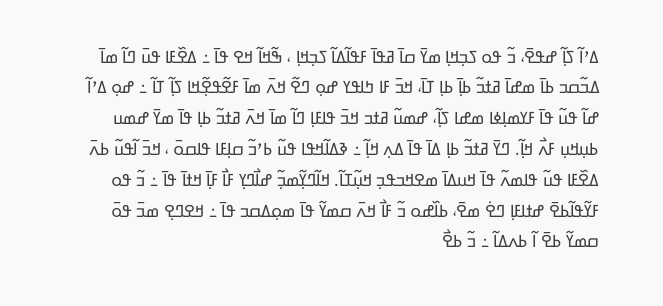ߡߴߊ߬ ߖߊ߲߬ ߝߟߐ߫، ߏ߬ ߟߋ ߖߏ߲ߞߊ߲ ߘߌ߫ ߛߊ߫ ߥߟߊ߫ ߓߟߊ߬ߡߊ߬ ߖߏ߲ߞߊ߲ ، ߒ߬ߞߊ߬ ߞߐ ߟߊ߫ ߸ ߡߐ߰ߓߊ ߟߎ߫ ߣߊ߬ ߘߊ߫ ߡߏ߬ߛߏ ߕߊ߫ ߘߝߊ߫ ߥߙߏ߬ ߕߊ߲߫ ߕߊ߲ ߠߊ߫، ߞߏ߫ ߓߊ ߤߊߟߌ ߝߋ߲ ߣߐ߬ ߞߍ߫ ߘߊ߫ ߓߐ߬ߟߐ߲߬ߞߊ ߖߊ߲߬ ߠߊ߬ ߸ ߝߋ߲ ߡߴߊ߬ ߝߊ߬ ߟߎ߬ ߟߊ߫ ߓߌߘߊ߲ߦߊ ߘߝߊ ߖߊ߲߬، ߝߘߎ߬ ߥߙߏ ߞߏ߫ ߟߊߓߊ߲ ߣߊ߬ ߘߊ߫ ߞߍ߫ ߥߙߏ߬ ߕߊ߲ ߟߊ߫ ߘߌ߫ ߝߘߎ ߕߎ߲ߞߎ߲ ߓߍ߯ ߞߊ߲߬. ߣߌ߫ ߥߙߏ߬ ߕߊ߲ ߡߊ߫ ߟߊ߫ ߡߍ߲ ߞߊ߲߬ ߸ ߢߡߊ߬ߞߟߊ ߟߎ߬ ߕߴߏ߬ ߛߊ߲ߓߊ ߟߊߛߋ߫ ، ߞߏ߫ ߊ߬ߟߎ߬ ߕߍ߫ ߡߐ߰ߓߊ ߟߎ߬ ߟߊߘߍ߬ ߟߊ߫ ߞߎߡߊ߫ ߘߐߞߏߟߏ߲ ߞߎ߲߬ߠߊ߬. ߞߊ߬ߣߌ߲߬ߘߏ߲߬ ߝߊ߯ߣߌ߲ ߓߊ߯ ߓߊ߲߫ ߞߙߊ߫ ߟߊ߫ ߸ ߏ߬ ߟߋ ߓߌ߬ߟߊ߬ߕߐ߫ ߝߙߊߓߊ߲ ߣߐ߭ ߘߐ߫، ߕߊ߰ߝߋ ߏ߬ ߓߊ߯ ߞߍ߫ ߛߘߌ߬ ߟߊ߫ ߘߋ߲ߡߛߏ ߟߊ߫ ߸ ߞߐߣߐ߲ ߘߏ߫ ߟߋ߫ ߛߘߌ߬ ߕߐ߫ ߊ߬ ߕߍߡߊ߬ ߸ ߏ߬ ߕߐ߯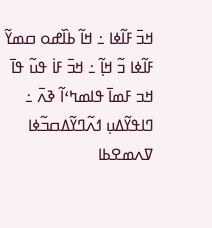ߞߏ߫ ߓߊ߬ߦߊ ߸ ߞߊ߬ ߕߊ߰ߝߋ ߛߘߌ߬ ߓߊ߬ߦߊ ߏ߬ ߞߊ߲߬ ߸ ߞߏ߫ ߓߊ߭ ߟߎ߬ ߟߊ߫ ߞߏ ߓߘߊ߫ ߟߊߘߤߵߊ߬ ߢߍ߫ ߸ ߣߊߟߌ߬ߡߎ߲ ߗߍ߬ߣߌ߬ߡߛߏ߬ߦߊ ߜߍߘߐߕߊ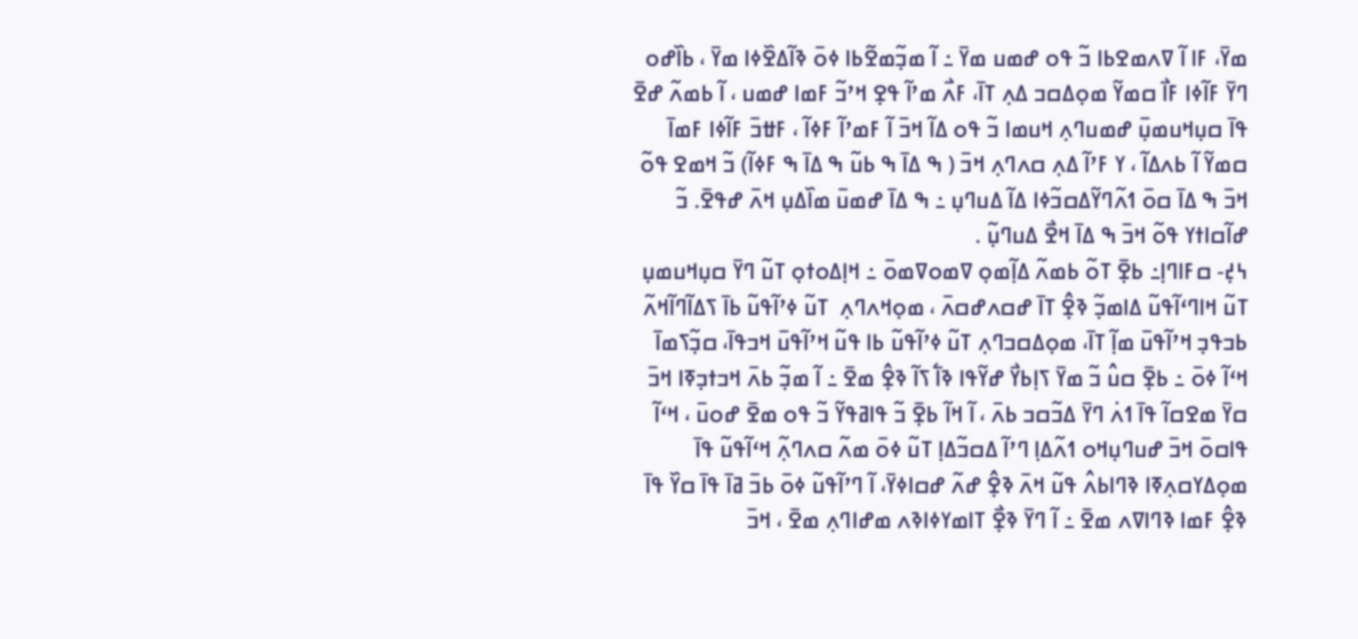ߘߌ߫، ߓߊ ߊ߬ ߜߍߘߐߕߊ ߏ߬ ߟߋ ߝߘߎ ߘߌ߫ ߸ ߊ߬ ߘߏ߲߬ߘߐ߬ߕߊ ߦߋ߫ ߢߊ߬ߡߐ߰ߦߊ ߘߌ߫ ، ߕߊ߰ߝߋ ߣߌ߫ ߓߊ߬ߦߊ ߓߊ߯ ߛߘߌ߬ ߘߋ߲ߡߛߏ ߡߍ߲ ߠߊ߫، ߓߍ߯ ߘߴߊ߬ ߟߐ߲ ߞߴߏ߬ ߓߘߊ ߝߘߎ ، ߊ߬ ߕߘߍ߬ ߝߐ߫ ߟߊ߫ ߛߎ߲ߞߎߘߎ߲߫ ߝߘߎߣߍ߲ ߞߎߘߊ ߏ߬ ߟߋ ߡߊ߬ ߞߏ߫ ߊ߬ ߓߘߴߊ߬ ߓߦߊ߬ ، ߓߚߏ߫ ߓߊ߬ߦߊ ߓߘߊ߫ ߛߘߌ߬ ߊ߬ ߕߍߡߊ߬ ، ߌ ߓߴߊ߬ ߡߍ߲ ߛߍߣߍ߲ ߞߏ߫ ( ߒ ߡߊ߫ ߒ ߕߎ߬ ߒ ߡߊ߫ ߒ ߓߦߊ߬) ߏ߬ ߞߘߐ ߟߋ߬ ߞߏ߫ ߒ ߡߊ߫ ߛߋ߫ ߗߍ߬ߣߌ߬ߡߛߏ߬ߦߊ ߡߊ߬ ߡߎߣߎ߲ ߸ ߒ ߡߊ߫ ߝߘߎ߫ ߘߊ߰ߡߎ߲ ߞߍ߫ ߝߟߐ߫. ߏ߬ ߝߊ߬ߛߊߙߌ ߟߋ߬ ߞߏ߫ ߒ ߡߊ߫ ߞߐ߯ ߡߎߣߎ߲߬ .
߆߄߲- ߛߓߊߣߊ߲߸ ߕߐ߲߫ ߠߋ߬ ߕߘߍ߬ ߡߊ߲߬ߘߋ߲ ߜߘߋߜߘߋ߫ ߸ ߞߊ߲ߡߋߙߋ߲ ߠߎ߬ ߣߌ߫ ߛߎ߲ߞߎߘߎ߲ ߠߎ߬ ߞߊߣߵߊ߬ߟߎ߬ ߡߊߘߏ߲߬ ߢߐ߲߮ ߠߊ߫ ߝߛߍߝߛߍ߫ ، ߘߋ߲ߞߍߣߍ߲  ߠߎ߬ ߦߴߊ߬ߟߎ߬ ߕߊ߫ ߖߡߊ߬ߣߊ߬ߞߍ߬ ߕߏߟߏ߲ ߞߴߊ߬ߟߎ߫ ߘߊ߲߬ ߠߊ߫، ߘߋ߲ߡߛߏߣߍ߲ ߠߎ߬ ߦߴߊ߬ߟߎ߬ ߕߊ ߟߎ߬ ߞߴߊ߬ߟߎ߫ ߞߏߟߊ߫، ߛߏ߲߬ߖߘߊ߫ ߞߵߊ߬ ߦߋ߫ ߸ ߕߐ߲߫ ߛߎ߮ ߏ߬ ߘߌ߫ ߖߊ߲ߕߌ߯ ߝߌ߬ߟߊ ߢߊ߱ ߖߊ߬ ߢߐ߲߮ ߘߐ߫ ߸ ߊ߬ ߘߏ߲߬ ߕߍ߫ ߞߏߙߏ߲ߧߊ ߞߏ߫ ߛߌ߫ ߘߐߛߊ߬ ߟߊ߫ ߗߍ߭ ߣߌ߫ ߡߏ߬ߛߏ ߕߍ߫ ، ߊ߬ ߞߊ߬ ߕߐ߲߫ ߏ߬ ߟߊߥߟߌ߬ ߏ߬ ߟߋ ߘߐ߫ ߝߋߎ߫ ، ߞߵߊ߬ ߟߊߛߋ߫ ߞߏ߫ ߝߎߣߎ߲ߞߋ ߗߍ߬ߡߊ߲ ߣߴߊ߬ ߡߛߏ߬ߡߊ߲ ߠߎ߬ ߦߋ߫ ߘߍ߬ ߛߍߣߍ߲߬ ߞߵߊ߬ߟߎ߬ ߟߊ߫ ߘߋ߲ߡߌߛߍ߲ߧߊ ߢߣߊߕߍ߮ ߟߎ߬ ߞߍ߫ ߢߐ߲߮ ߝߍ߬ ߝߛߊߦߌ߫، ߊ߬ ߣߴߊ߬ߟߎ߬ ߦߋ߫ ߕߏ߫ ߥߊ߫ ߟߊ߫ ߛߌ߰ ߟߊ߫ ߢߐ߲߮ ߓߘߊ ߢߣߊߜߍ ߘߐ߫ ߸ ߊ߬ ߣߌ߫ ߢߐ߲߯ ߠߊߘߌߦߊߢߍ ߘߝߊߣߍ߲ ߘߐ߫ ، ߞߏ߫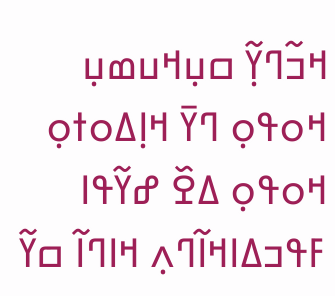ߞߏ߬ߣߌ߲߬ ߛߎ߲ߞߎߘߎ߲ ߞߋߟߋ߲ ߣߌ߫ ߞߊ߲ߡߋߙߋ߲ ߞߋߟߋ߲ ߡߐ߰ ߝߌ߬ߟߊ ߓߟߏߡߊߞߊ߬ߣߍ߲ ߞߊߣߊ߬ ߛߌ߬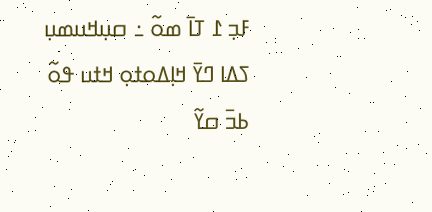ߓߏ߲ ߁ ߠߊ߫ ߘߋ߬ ߸ ߛߎ߲ߞߎߘߎ߲ ߖߡߊ ߣߌ߫ ߞߊ߲ߡߋߙߋ߲ ߞߙߎ ߟߋ߬ ߕߏ߫ ߛߌ߬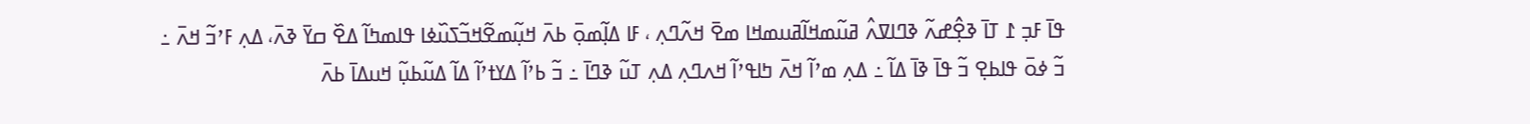ߟߊ߫ ߓߏ߲ ߁ ߠߊ߫ ߢߐ߲߮ߝߍ߬ ߢߣߊߜߍ߮ ߥߎ߬ߘߞߊ߬ߥߎߘߞߊ ߘߐ߫ ߞߍ߬ߣߍ߲ ، ߓߊ ߡߊ߲߬ߘߋ߲߫ ߕߍ߫ ߞߎ߲߬ߘߐ߬ߞߏ߬ߖߎ߰ߦߊ ߟߊߘߤߊ߬ ߡߐ߰ ߛߌ߫ ߢߍ߫، ߡߍ߲ ߓߴߏ߬ ߞߍ߫ ߸ ߏ߬ ߦߋ߫ ߟߊߕߐ߲ ߏ߬ ߟߊ߫ ߢߊ߫ ߡߊ߬ ߸ ߡߍ߲ ߘߴߊ߬ ߞߍ߫ ߤߊߟߴߊ߬ ߞߍߣߍ߲ ߡߍ߲ ߠߎ߬ ߢߣߊ߫ ߸ ߏ߬ ߕߴߊ߬ ߡߌߙߴߊ߬ ߡߊ߬ ߡߎ߬ߕߎ߲߬ ߞߎߡߊ߫ ߕߍ߫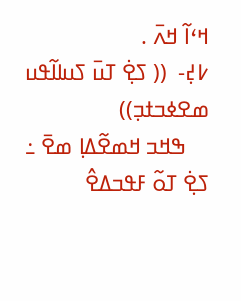ߞߵߊ߬ ߞߍ߫ .
߇߄߲-  (( ߖߐ߲߭ ߠߎ߫ ߖߎߊߊ߬ߟߎ ߘߐߦߏߙߏ߲))
    ߒߞߏ ߞߘߐ߬ߡߊ߲ ߘߐ߫ ߸ ߖߐ߲߭ ߠߋ߬ ߓߟߏߡߐ߮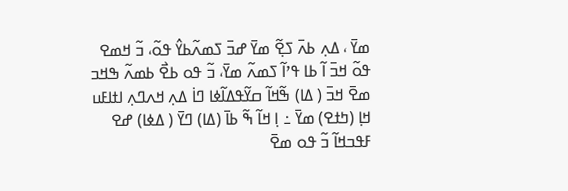ߘߌ߫ ، ߡߍ߲ ߕߍ߫ ߖߐ߲߬ ߘߌ߫ ߝߏ߫ ߖߘߍ߬ߕߌ߮ ߟߋ߬، ߏ߬ ߞߘߐ ߟߋ߬ ߞߏ߫ ߊ߬ ߕߊ ߟߴߊ߬ ߖߘߍ߬ ߘߌ߫، ߏ߬ ߟߋ ߕߐ߯ ߕߘߍ߬ ߒߞߏ ߘߐ߫ ߞߏ߫ ( ߡߊ) ߒ߬ߞߊ߬ ߛߌ߬ߟߡߊ߬ߦߊ ߣߊ߭ ߡߍ߲ ߞߍߣߍ߲ ߊߙߊߓߎ ߞߊ߲ (ߤߙߐ) ߘߌ߫ ߸ ߊ߲ ߞߊ߬ ߒ߬ ߕߊ߫ (ߡߊ) ߣߌ߫ ( ߡߦߊ) ߝߐ ߓߟߏߞߊ߬ ߏ߬ ߟߋ ߘߐ߫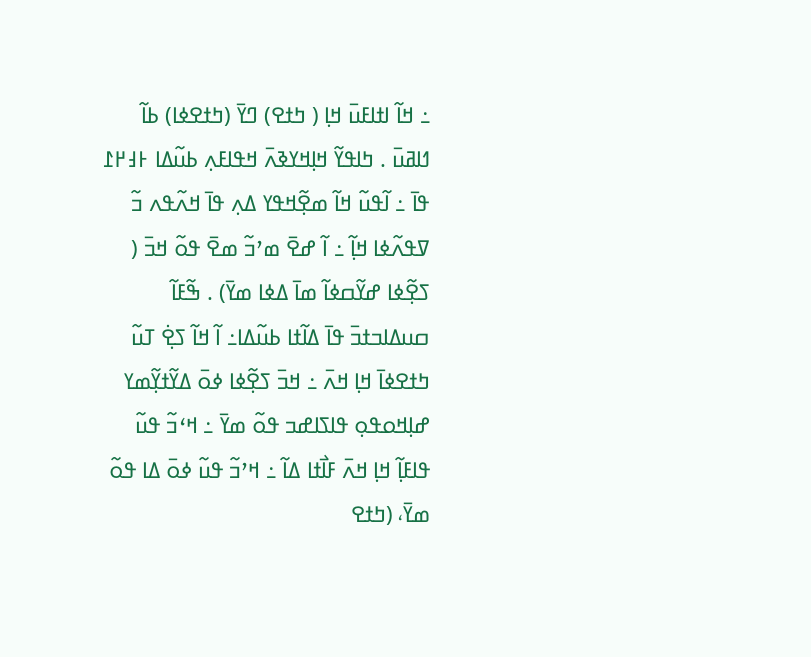߸ ߞߊ߬ ߊߙߊߓߎ߫ ߞߊ߲ ( ߤߙߐ) ߣߌ߫ (ߤߙߐߦߊ) ߕߊ߬ ߗߊߥߎ߫ . ߤߊߟߌ߬ ߞߊ߲ߞߌߢߍ߫ ߞߟߊߓߍ߲ ߕߎ߬ߡߊ ߅߃߂߁ ߟߊ߫ ߸ ߊ߬ߟߎ߬ ߞߊ߬ ߘߐ߲߬ߞߟߌ ߡߍ߲ ߟߊ߫ ߞߍ߬ߟߍ ߏ߬ ߜߟߍ߬ߦߊ ߞߊ߲߬ ߸ ߊ߬ ߝߐ߫ ߘߴߏ߬ ߘߐ߫ ߟߋ߬ ߞߏ߫ ( ߖߐ߲߬ߦߊ ߝߌ߬ߛߦߊ߬ ߘߊ߫ ߡߦߊ ߘߌ߫) . ߒ߬ߓߊ߬ ߛߎߡߊߏߙߏ߫ ߟߊ߫ ߡߊ߬ߙߊ ߕߎ߬ߡߊ߸ ߊ߬ ߞߊ߬ ߖߐ߲߭ ߠߎ߬ ߤߙߐߦߊ߫ ߞߊ߲ ߞߍ߫ ߸ ߞߏ߫ ߖߐ߲߬ߦߊ ߦߋ߫ ߡߌ߬ߙߌ߲߬ߘߌ ߝߊ߲ߞߋߟߋ߲ ߟߊߖߊߝߏ ߟߋ߬ ߘߌ߫ ߸ ߞߵߏ߬ ߟߎ߬ ߟߊߓߊ߲߬ ߞߊ߲ ߞߍ߫ ߓߊ߯ߙߊ ߡߊ߬ ߸ ߞߴߏ߬ ߟߎ߬ ߦߋ߫ ߡߊ ߟߋ߬ ߘߌ߫، (ߤߙߐ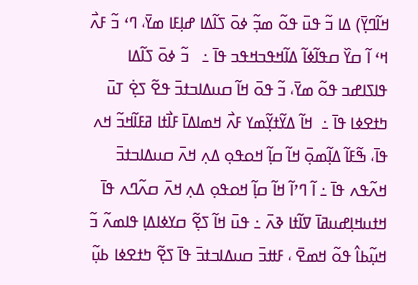ߞߊ߬ߣߌ߲߫) ߡߊ ߏ߬ ߟߎ߫ ߟߋ߬ ߘߏ߲߬ ߦߋ߫ ߖߊ߬ߡߊ ߝߊ߲ߓߊ ߘߌ߫، ߣߵ ߏ߬ ߓߍ߯ ߞߵ ߊ߬ ߛߌ߰ ߛߟߊ߬ߦߊ߬ ߡߊ߬ߞߟߏߞߟߏ ߟߊ߫ ߸   ߏ߬ ߦߋ߫ ߖߊ߬ߡߊ ߟߊߖߊߝߏ ߟߋ߬ ߘߌ߫، ߏ߬ ߟߋ߫ ߞߊ߬ ߛߎߡߊߏߙߏ߫ ߟߐ߬ ߖߐ߲߭ ߠߎ߫ ߤߙߐߦߊ ߟߊ߫ ߸  ߞߊ߬ ߡߌ߬ߙߌ߲߬ߘߌ ߓߍ߯ ߞߘߊߡߊ߫ ߓߊ߯ߙߊ ߥߓߊ߬ߞߏ߬ ߞߍ ߟߊ߫، ߒ߬ߓߊ߬ ߡߊ߲߬ߘߋ߲߫ ߞߊ߬ ߛߊ߲߬ ߞߋߟߋ߲ ߡߍ߲ ߞߍ߫ ߛߎߡߊߏߙߏ߫ ߞߍ߬ߟߍ ߟߊ߫ ߸ ߊ߬ ߣߴߊ߬ ߞߊ߬ ߛߊ߲߬ ߞߋߟߋ߲ ߡߍ߲ ߞߍ߫ ߛߍ߬ߣߍ ߟߊ߫ ߞߙߎߞߊ߲ߝߎߥߊ߫ ߜߊ߬ߙߊ ߢߍ߫ ߸ ߟߎ߫ ߞߊ߬ ߖߐ߲߬ ߛߌߦߊߡߊ߲ ߟߊߘߍ߬ ߏ߬ ߞߎ߲߬ߕߊ߮ ߟߋ߬ ߞߘߐ߫ ، ߓߚߏ߫ ߛߎߡߊߏߙߏ߫ ߟߊ߫ ߖߐ߲߬ ߤߙߐߦߊ ߕߎ߲߬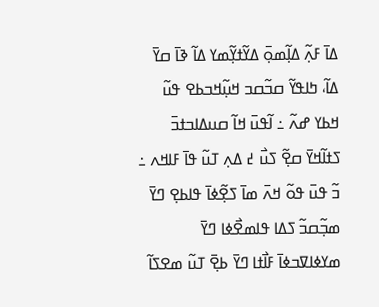ߡߊ߫ ߓߍ߲߬ ߡߊ߲߬ߘߋ߲߫ ߡߌ߬ߙߌ߲߬ߘߌ ߡߊ߬ ߢߊ߫ ߛߌ߫ ߡߊ߬، ߤߊߟߌ߬ ߛߏ߬ߛߏ ߞߎ߲߬ߞߏߕߐ ߟߎ߬ ߞߕߌ ߝߍ߬ ߸ ߊ߬ߟߎ߫ ߞߊ߬ ߛߎߡߊߏߙߏ߫ ߖߙߊ߬ߞߌ߫ ߛߐ߲߬ ߖߎ߯ ߄ ߡߍ߲ ߠߎ߬ ߟߊ߫ ߓߊߞߍ ߸  ߏ߬ ߟߎ߫ ߟߋ߬ ߞߍ߫ ߘߊ߫ ߖߐ߲߬ߦߊ߫ ߟߊߕߐ߲ ߣߌ߫ ߘߏ߲߬ߛߏ߬ ߖߡߊ ߟߊߘߐ߯ߦߊ ߣߌ߫ ߘߌߦߊߜߏߦߊ߫ ߓߊ߯ߙߊ ߣߌ߫ ߕߐ߲߫ ߠߎ߬ ߘߐߖߊ߬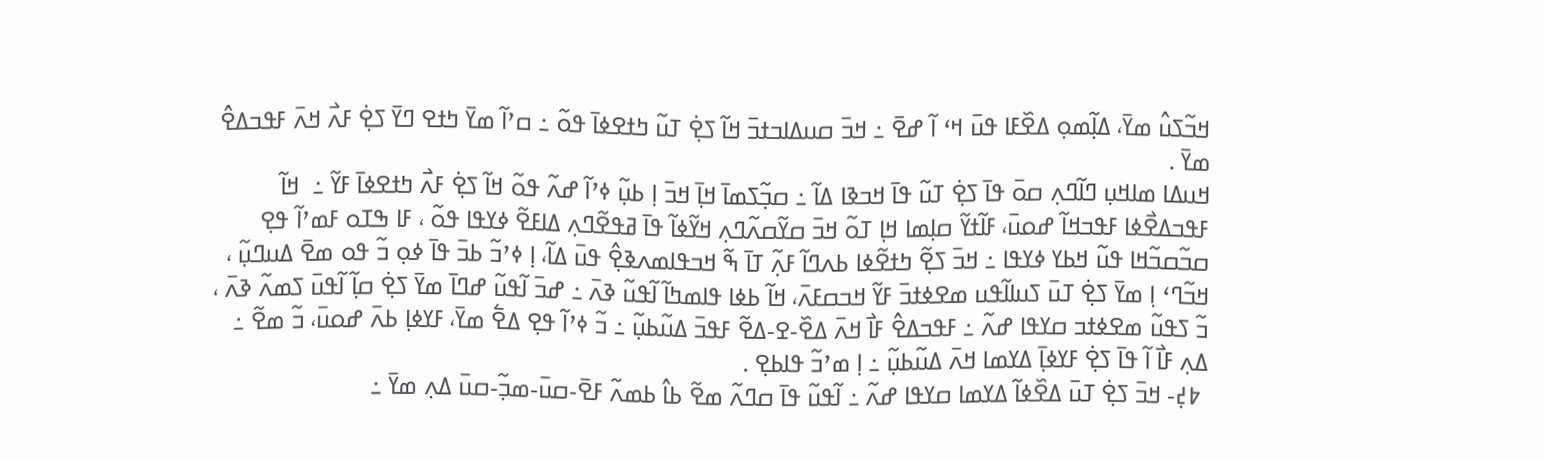ߞߏ߬ߖߎ߮ ߘߌ߫، ߡߊ߲߬ߘߋ߲ ߡߐ߰ߓߊ ߟߎ߫ ߞߵ ߊ߬ ߝߐ߫ ߸ ߞߏ߫ ߛߎߡߊߏߙߏ߫ ߞߊ߬ ߖߐ߲߭ ߠߎ߬ ߤߙߐߦߊ߫ ߟߋ߬ ߸ ߛߴߊ߬ ߘߌ߫ ߤߙߐ ߣߌ߫ ߖߐ߲߭ ߓߍ߯ ߞߍ߫ ߓߟߏߡߐ߮ ߘߌ߫ .
ߞߎߡߊ ߘߊߞߎ߲ ߣߊ߬ߣߍ߲ ߛߋ߫ ߟߊ߫ ߖߐ߲߭ ߠߎ߬ ߟߊ߫ ߞߏߢߊ ߡߊ߬ ߸ ߛߏ߲߬ߖߘߊ߫ ߞߊ߲߫ ߞߏ߫ ߊ߲ ߕߎ߲߬ ߦߴߊ߬ ߝߍ߬ ߟߋ߬ ߞߊ߬ ߖߐ߲߭ ߓߍ߯ ߤߙߐߦߊ߫ ߓߌ߬ ߸  ߞߊ߬ ߓߟߏߡߐ߯ߦߊ ߓߟߏߞߊ߬ ߝߋߎ߫، ߓߊ߬ߙߌ߬ ߛߊ߲ߘߊ ߞߊ߲ ߠߋ߬ ߞߏ߫ ߛߌ߬ߛߍ߬ߣߍ߲ ߞߌ߬ߦߊ߬ ߟߊ߫ ߥߟߐ߬ߣߍ߲ ߡߊߓߐ߬ ߦߌߟߊ ߟߋ߬ ، ߓߊ ߒߠߋ ߓߘߴߊ߬ ߟߐ߲ ߛߏ߬ߛߏ߬ߞߊ ߟߎ߬ ߞߕߌ ߦߌߟߊ ߸ ߞߏ߫ ߖߐ߲߬ ߤߙߐ߬ߦߊ ߕߍߣߊ߬ ߓߍ߲߬ ߠߊ߫ ߒ߬ ߞߏߟߊߘߍߢߐ߲߮ ߟߎ߫ ߡߊ߬، ߊ߲ ߦߴߏ߬ ߕߏ߫ ߟߊ߫ ߦߋ߲ ߏ߬ ߟߋ ߘߐ߫ ߡߎߣߎ߲߬ ، ߞߏ߬ߣߵ ߊ߲ ߘߌ߫ ߖߐ߲߭ ߠߎ߫ ߖߎߊߊ߬ߟߎ ߘߐߦߙߏ߫ ߓߌ߬ ߞߏߛߓߍ߫، ߞߊ߬ ߕߦߊ ߟߊߘߤߊ߬ ߊ߬ߟߎ߬ ߢߍ߫ ߸ ߝߏ߫ ߊ߬ߟߎ߬ ߝߣߊ߫ ߘߌ߫ ߖߐ߲߭ ߛߊ߲߬ ߊ߬ߟߎ߫ ߖߘߍ߬ ߢߍ߫ ، ߏ߬ ߖߟߎ߬ ߘߐߦߙߏ ߛߌߟߊ ߝߍ߬ ߸ ߓߟߏߡߐ߮ ߓߊ߯ ߞߍ߫ ߡߐ߰-ߐ-ߡߐ߬ ߓߟߏ߫ ߡߎ߬ߕߎ߲߬ ߸ ߏ߬ ߦߴߊ߬ ߟߐ߲ ߡߐ߱ ߘߌ߫، ߓߌߦߊ߲ ߕߍ߫ ߝߋߎ߫، ߏ߬ ߘߐ߬ ߸ ߡߍ߲ ߓߊ߯ ߊ߬ ߟߊ߫ ߖߐ߲߭ ߓߌߦߊ߲߫ ߡߌߘߊ ߞߍ߫ ߡߎ߬ߕߎ߲߬ ߸ ߊ߲ ߘߴߏ߬ ߟߊߕߐ߲ .
 ߈߄߲- ߞߏ߫ ߖߐ߲߭ ߠߎ߫ ߡߐ߰ߦߊ߬ ߡߌߘߊ ߛߌߟߊ ߝߍ߬ ߸ ߊ߬ߟߎ߬ ߟߊ߫ ߛߣߍ߬ ߘߐ߬ ߕߊ߮ ߕߘߍ߬ ߓߐ߫-ߛߎ߫-ߘߏ߲߬-ߛߎ߫ ߡߍ߲ ߘߌ߫ ߸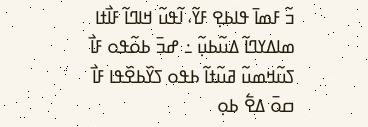ߏ߬ ߓߘߊ߫ ߟߊߕߐ߲ ߓߌ߬، ߊ߬ߟߎ߬ ߞߊߣߊ߬ ߓߊ߯ߙߊ ߘߊߡߌߣߊ߬ ߡߎ߬ߕߎ߲߬ ߸ ߝߏ߫ ߕߋ߬ߟߋ ߓߊ߯ ߖߎ߬ߞߘߎ߬ ߥߎ߬ߙߊ߬ ߕߟߋ ߖߌ߰ߕߐ߰ߟߊ ߓߊ߯ ߛߋ߫ ߡߐ߱ ߕߋ߲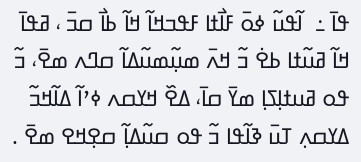ߟߊ߫ ߸  ߊ߬ߟߎ߬ ߦߋ߫ ߓߊ߯ߙߊ ߓߟߏߞߊ߬ ߞߊ߬ ߕߊ߯ ߛߏ߫ ، ߥߟߊ߫ ߞߊ߬ ߥߎ߬ߙߊ ߕߐ߭ ߏ߬ ߞߍ߫ ߘߎ߲߬ߘߎ߬ߡߊ߬ ߛߣߍ ߘߐ߫، ߏ߬ ߟߋ ߥߎߙߊ߲ߖߊ߲ ߘߌ߫ ߛߊ߫، ߡߐ߰ ߞߌߛߍ ߦߴߊ߬ ߡߊ߬ߞߏ߬ ߡߌߛߍ߲ ߠߎ߫ ߢߊ߬ߟߊ ߏ߬ ߟߋ ߛߎ߬ߡߊ߲߬ ߛߐ߲ߞߐ ߘߐ߫ .